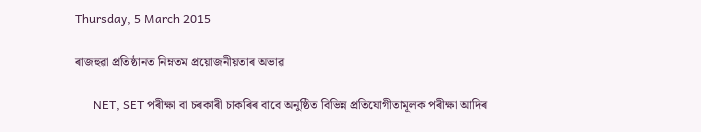Thursday, 5 March 2015

ৰাজহুৱা প্ৰতিষ্ঠানত নিম্নতম প্ৰয়োজনীয়তাৰ অভাৱ

      NET, SET পৰীক্ষা বা চৰকাৰী চাকৰিৰ বাবে অনুষ্ঠিত বিভিন্ন প্ৰতিযোগীতামূলক পৰীক্ষা আদিৰ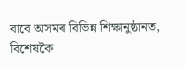বাবে অসমৰ বিভিন্ন শিক্ষানুষ্ঠানত, বিশেষকৈ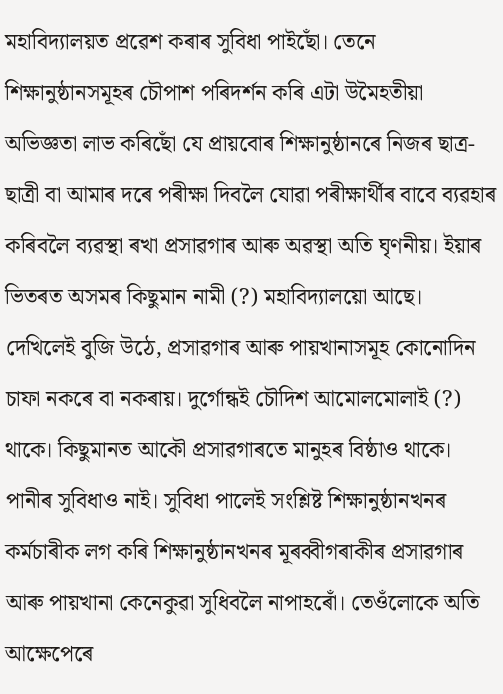মহাবিদ্যালয়ত প্ৰৱেশ কৰাৰ সুবিধা পাইছোঁ। তেনে শিক্ষানুষ্ঠানসমূহৰ চৌপাশ পৰিদৰ্শন কৰি এটা উমৈহতীয়া অভিজ্ঞতা লাভ কৰিছোঁ যে প্ৰায়বোৰ শিক্ষানুষ্ঠানৰে নিজৰ ছাত্ৰ-ছাত্ৰী বা আমাৰ দৰে পৰীক্ষা দিবলৈ যোৱা পৰীক্ষাৰ্থীৰ বাবে ব্যৱহাৰ কৰিবলৈ ব্যৱস্থা ৰখা প্ৰসাৱগাৰ আৰু অৱস্থা অতি ঘৃণনীয়। ইয়াৰ ভিতৰত অসমৰ কিছুমান নামী (?) মহাবিদ্যালয়ো আছে। দেখিলেই বুজি উঠে, প্ৰসাৱগাৰ আৰু পায়খানাসমূহ কোনোদিন চাফা নকৰে বা নকৰায়। দুৰ্গোন্ধই চৌদিশ আমোলমোলাই (?) থাকে। কিছুমানত আকৌ প্ৰসাৱগাৰতে মানুহৰ বিষ্ঠাও থাকে। পানীৰ সুবিধাও নাই। সুবিধা পালেই সংশ্লিষ্ট শিক্ষানুষ্ঠানখনৰ কৰ্মচাৰীক লগ কৰি শিক্ষানুষ্ঠানখনৰ মূৰব্বীগৰাকীৰ প্ৰসাৱগাৰ আৰু পায়খানা কেনেকুৱা সুধিবলৈ নাপাহৰোঁ। তেওঁলোকে অতি আক্ষেপেৰে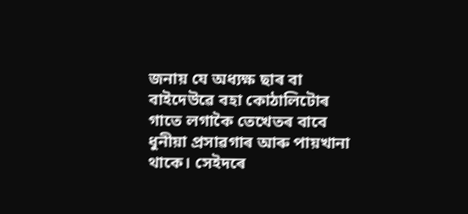জনায় যে অধ্যক্ষ ছাৰ বা বাইদেউৱে বহা কোঠালিটোৰ গাতে লগাকৈ তেখেতৰ বাবে ধুনীয়া প্ৰসাৱগাৰ আৰু পায়খানা থাকে। সেইদৰে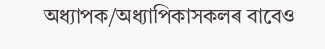অধ্যাপক/অধ্যাপিকাসকলৰ বাবেও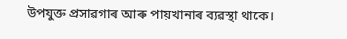উপযুক্ত প্ৰসাৱগাৰ আৰু পায়খানাৰ ব্যৱস্থা থাকে।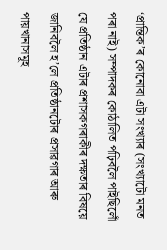‘প্ৰান্তিক’ৰ কোনোবা এটা সংখ্যাৰ (সংখ্যাটো মনত পৰা নাই) সম্পাদকৰ কোঠালিত পঢ়িবলৈ পাইছিলোঁ যে প্ৰতিষ্ঠান এটাৰ প্ৰশাসকগৰাকীৰ দক্ষতাৰ বিষয়ে জানিবলৈ হ’লে প্ৰতিষ্ঠানটোৰ প্ৰসাৱগাৰ আৰু পায়খানাসমূহ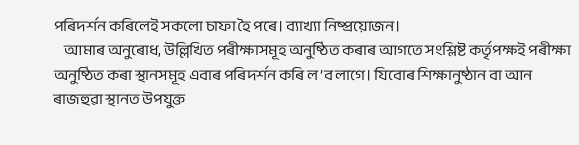পৰিদৰ্শন কৰিলেই সকলো চাফা হৈ পৰে। ব্যাখ্যা নিষ্প্ৰয়োজন।
    আমাৰ অনুৰোধ, উল্লিখিত পৰীক্ষাসমূহ অনুষ্ঠিত কৰাৰ আগতে সংশ্লিষ্ট কৰ্তৃপক্ষই পৰীক্ষা অনুষ্ঠিত কৰা স্থানসমূহ এবাৰ পৰিদৰ্শন কৰি ল’ব লাগে। যিবোৰ শিক্ষানুষ্ঠান বা আন ৰাজহুৱা স্থানত উপযুক্ত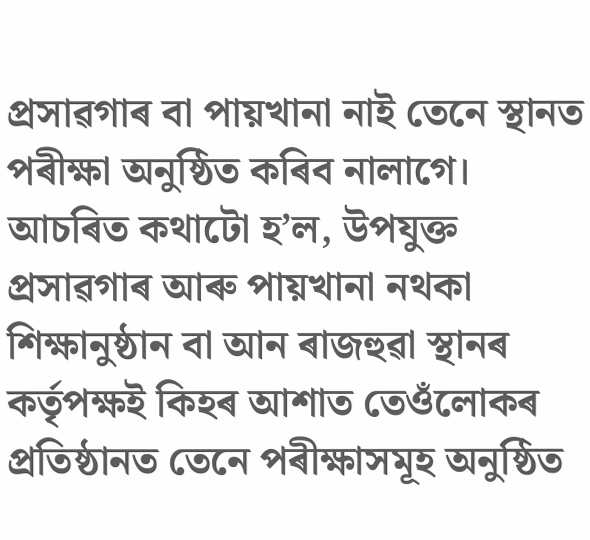প্ৰসাৱগাৰ বা পায়খানা নাই তেনে স্থানত পৰীক্ষা অনুষ্ঠিত কৰিব নালাগে। আচৰিত কথাটো হ’ল, উপযুক্ত প্ৰসাৱগাৰ আৰু পায়খানা নথকা শিক্ষানুষ্ঠান বা আন ৰাজহুৱা স্থানৰ কৰ্তৃপক্ষই কিহৰ আশাত তেওঁলোকৰ প্ৰতিষ্ঠানত তেনে পৰীক্ষাসমূহ অনুষ্ঠিত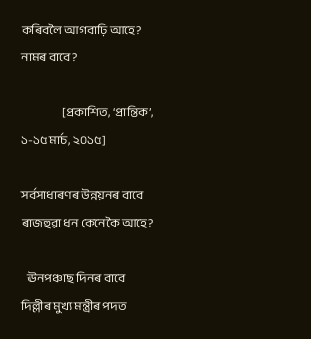কৰিবলৈ আগবাঢ়ি আহে? নামৰ বাবে?

                   [প্ৰকাশিত, ‘প্ৰান্তিক’, ১-১৫ মাৰ্চ, ২০১৫]

সৰ্বসাধাৰণৰ উন্নয়নৰ বাবে ৰাজহুৱা ধন কেনেকৈ আহে?

   ঊনপঞ্চাছ দিনৰ বাবে দিল্লীৰ মুখ্য মন্ত্ৰীৰ পদত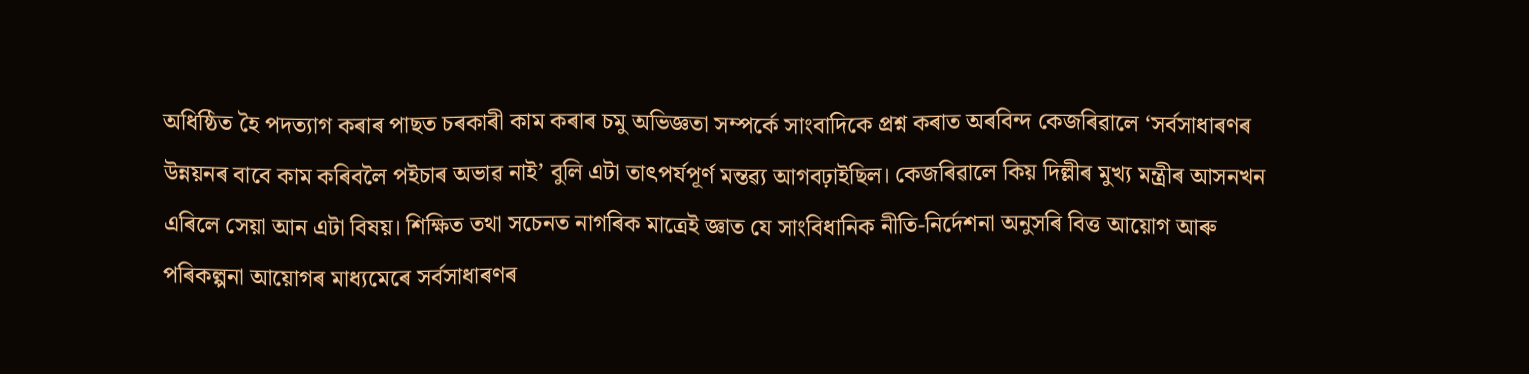অধিষ্ঠিত হৈ পদত্যাগ কৰাৰ পাছত চৰকাৰী কাম কৰাৰ চমু অভিজ্ঞতা সম্পৰ্কে সাংবাদিকে প্ৰশ্ন কৰাত অৰবিন্দ কেজৰিৱালে ‘সৰ্বসাধাৰণৰ উন্নয়নৰ বাবে কাম কৰিবলৈ পইচাৰ অভাৱ নাই’ বুলি এটা তাৎপৰ্যপূৰ্ণ মন্তৱ্য আগবঢ়াইছিল। কেজৰিৱালে কিয় দিল্লীৰ মুখ্য মন্ত্ৰীৰ আসনখন এৰিলে সেয়া আন এটা বিষয়। শিক্ষিত তথা সচেনত নাগৰিক মাত্ৰেই জ্ঞাত যে সাংবিধানিক নীতি-নিৰ্দেশনা অনুসৰি বিত্ত আয়োগ আৰু পৰিকল্পনা আয়োগৰ মাধ্যমেৰে সৰ্বসাধাৰণৰ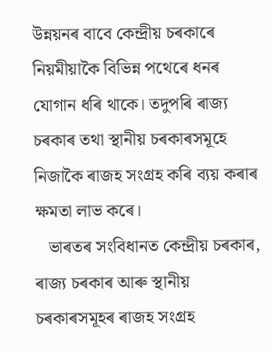উন্নয়নৰ বাবে কেন্দ্ৰীয় চৰকাৰে নিয়মীয়াকৈ বিভিন্ন পথেৰে ধনৰ যোগান ধৰি থাকে। তদুপৰি ৰাজ্য চৰকাৰ তথা স্থানীয় চৰকাৰসমূহে নিজাকৈ ৰাজহ সংগ্ৰহ কৰি ব্যয় কৰাৰ ক্ষমতা লাভ কৰে।
   ভাৰতৰ সংবিধানত কেন্দ্ৰীয় চৰকাৰ, ৰাজ্য চৰকাৰ আৰু স্থানীয় চৰকাৰসমূহৰ ৰাজহ সংগ্ৰহ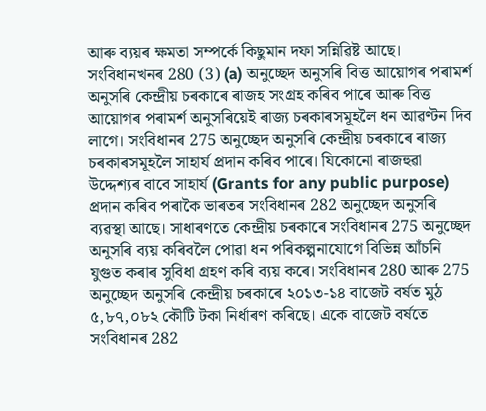আৰু ব্যয়ৰ ক্ষমতা সম্পৰ্কে কিছুমান দফা সন্নিৱিষ্ট আছে। সংবিধানখনৰ 280 (3) (a) অনুচ্ছেদ অনুসৰি বিত্ত আয়োগৰ পৰামৰ্শ অনুসৰি কেন্দ্ৰীয় চৰকাৰে ৰাজহ সংগ্ৰহ কৰিব পাৰে আৰু বিত্ত আয়োগৰ পৰামৰ্শ অনুসৰিয়েই ৰাজ্য চৰকাৰসমূহলৈ ধন আৱণ্টন দিব লাগে। সংবিধানৰ 275 অনুচ্ছেদ অনুসৰি কেন্দ্ৰীয় চৰকাৰে ৰাজ্য চৰকাৰসমূহলৈ সাহাৰ্য প্ৰদান কৰিব পাৰে। যিকোনো ৰাজহুৱা উদ্দেশ্যৰ বাবে সাহাৰ্য (Grants for any public purpose) প্ৰদান কৰিব পৰাকৈ ভাৰতৰ সংবিধানৰ 282 অনুচ্ছেদ অনুসৰি ব্যৱস্থা আছে। সাধাৰণতে কেন্দ্ৰীয় চৰকাৰে সংবিধানৰ 275 অনুচ্ছেদ অনুসৰি ব্যয় কৰিবলৈ পোৱা ধন পৰিকল্পনাযোগে বিভিন্ন আঁচনি যুগুত কৰাৰ সুবিধা গ্ৰহণ কৰি ব্যয় কৰে। সংবিধানৰ 280 আৰু 275 অনুচ্ছেদ অনুসৰি কেন্দ্ৰীয় চৰকাৰে ২০১৩-১৪ বাজেট বৰ্ষত মুঠ ৫,৮৭,০৮২ কৌটি টকা নিৰ্ধাৰণ কৰিছে। একে বাজেট বৰ্ষতে সংবিধানৰ 282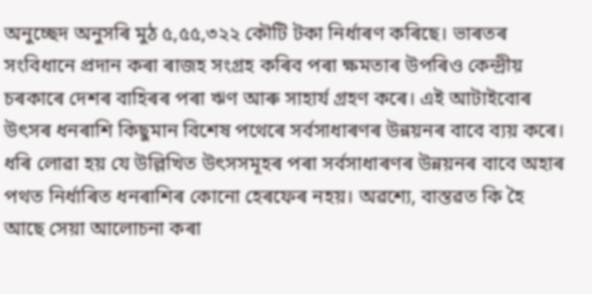অনুচ্ছেদ অনুসৰি মুঠ ৫,৫৫,৩২২ কৌটি টকা নিৰ্ধাৰণ কৰিছে। ভাৰতৰ সংবিধানে প্ৰদান কৰা ৰাজহ সংগ্ৰহ কৰিব পৰা ক্ষমতাৰ উপৰিও কেন্দ্ৰীয় চৰকাৰে দেশৰ বাহিৰৰ পৰা ঋণ আৰু সাহাৰ্য গ্ৰহণ কৰে। এই আটাইবোৰ উৎসৰ ধনৰাশি কিছুমান বিশেষ পথেৰে সৰ্বসাধাৰণৰ উন্নয়নৰ বাবে ব্যয় কৰে। ধৰি লোৱা হয় যে উল্লিখিত উৎসসমূহৰ পৰা সৰ্বসাধাৰণৰ উন্নয়নৰ বাবে অহাৰ পথত নিৰ্ধাৰিত ধনৰাশিৰ কোনো হেৰফেৰ নহয়। অৱশ্যে, বাস্তৱত কি হৈ আছে সেয়া আলোচনা কৰা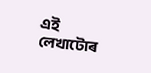এই লেখাটোৰ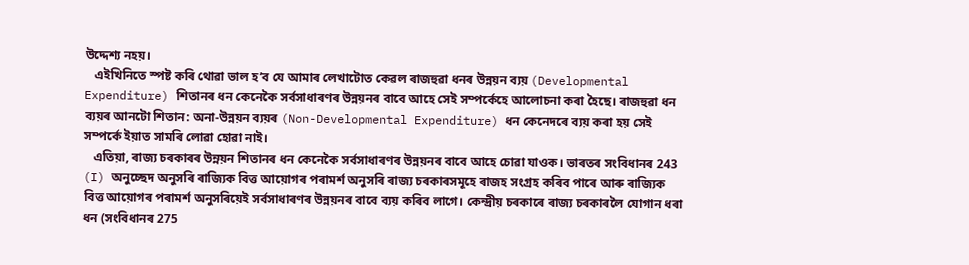উদ্দেশ্য নহয়।
   এইখিনিতে স্পষ্ট কৰি থোৱা ভাল হ’ব যে আমাৰ লেখাটোত কেৱল ৰাজহুৱা ধনৰ উন্নয়ন ব্যয় (Developmental Expenditure) শিতানৰ ধন কেনেকৈ সৰ্বসাধাৰণৰ উন্নয়নৰ বাবে আহে সেই সম্পৰ্কেহে আলোচনা কৰা হৈছে। ৰাজহুৱা ধন ব্যয়ৰ আনটো শিতান: অনা-উন্নয়ন ব্যয়ৰ (Non-Developmental Expenditure) ধন কেনেদৰে ব্যয় কৰা হয় সেই সম্পৰ্কে ইয়াত সামৰি লোৱা হোৱা নাই।
   এতিয়া, ৰাজ্য চৰকাৰৰ উন্নয়ন শিতানৰ ধন কেনেকৈ সৰ্বসাধাৰণৰ উন্নয়নৰ বাবে আহে চোৱা যাওক। ভাৰতৰ সংবিধানৰ 243 (I) অনুচ্ছেদ অনুসৰি ৰাজ্যিক বিত্ত আয়োগৰ পৰামৰ্শ অনুসৰি ৰাজ্য চৰকাৰসমূহে ৰাজহ সংগ্ৰহ কৰিব পাৰে আৰু ৰাজ্যিক বিত্ত আয়োগৰ পৰামৰ্শ অনুসৰিয়েই সৰ্বসাধাৰণৰ উন্নয়নৰ বাবে ব্যয় কৰিব লাগে। কেন্দ্ৰীয় চৰকাৰে ৰাজ্য চৰকাৰলৈ যোগান ধৰা ধন (সংবিধানৰ 275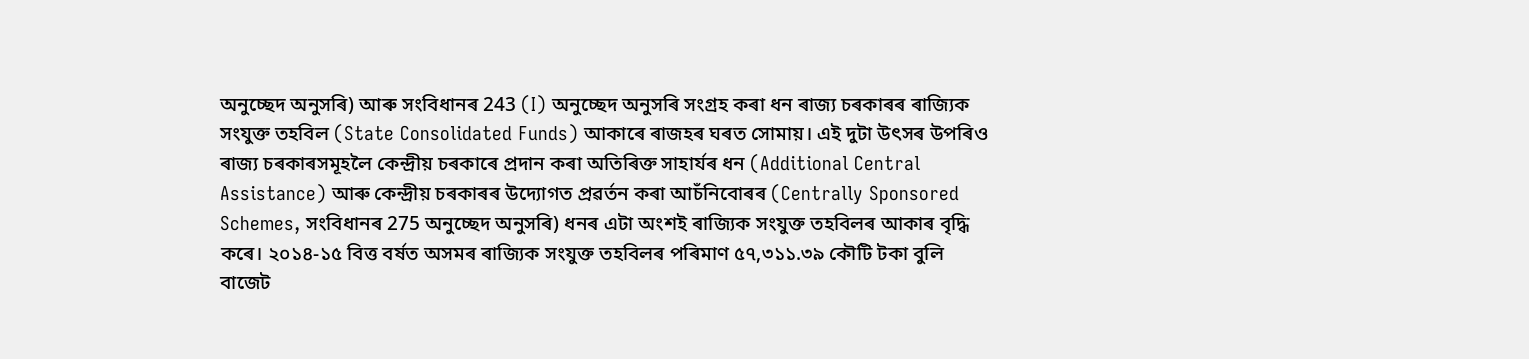অনুচ্ছেদ অনুসৰি) আৰু সংবিধানৰ 243 (I) অনুচ্ছেদ অনুসৰি সংগ্ৰহ কৰা ধন ৰাজ্য চৰকাৰৰ ৰাজ্যিক সংযুক্ত তহবিল (State Consolidated Funds) আকাৰে ৰাজহৰ ঘৰত সোমায়। এই দুটা উৎসৰ উপৰিও ৰাজ্য চৰকাৰসমূহলৈ কেন্দ্ৰীয় চৰকাৰে প্ৰদান কৰা অতিৰিক্ত সাহাৰ্যৰ ধন (Additional Central Assistance) আৰু কেন্দ্ৰীয় চৰকাৰৰ উদ্যোগত প্ৰৱৰ্তন কৰা আচঁনিবোৰৰ (Centrally Sponsored Schemes, সংবিধানৰ 275 অনুচ্ছেদ অনুসৰি) ধনৰ এটা অংশই ৰাজ্যিক সংযুক্ত তহবিলৰ আকাৰ বৃদ্ধি কৰে। ২০১৪-১৫ বিত্ত বৰ্ষত অসমৰ ৰাজ্যিক সংযুক্ত তহবিলৰ পৰিমাণ ৫৭,৩১১.৩৯ কৌটি টকা বুলি বাজেট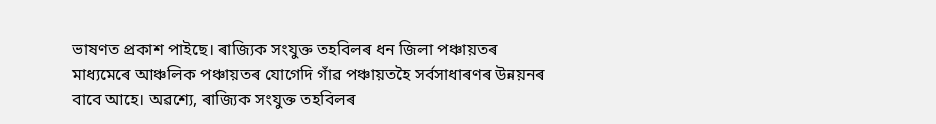ভাষণত প্ৰকাশ পাইছে। ৰাজ্যিক সংযুক্ত তহবিলৰ ধন জিলা পঞ্চায়তৰ মাধ্যমেৰে আঞ্চলিক পঞ্চায়তৰ যোগেদি গাঁৱ পঞ্চায়তহৈ সৰ্বসাধাৰণৰ উন্নয়নৰ বাবে আহে। অৱশ্যে, ৰাজ্যিক সংযুক্ত তহবিলৰ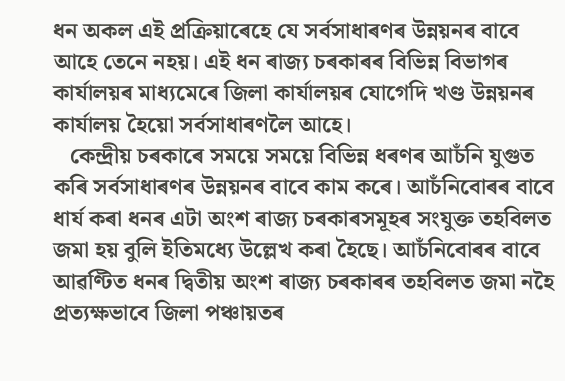ধন অকল এই প্ৰক্ৰিয়াৰেহে যে সৰ্বসাধাৰণৰ উন্নয়নৰ বাবে আহে তেনে নহয়। এই ধন ৰাজ্য চৰকাৰৰ বিভিন্ন বিভাগৰ কাৰ্যালয়ৰ মাধ্যমেৰে জিলা কাৰ্যালয়ৰ যোগেদি খণ্ড উন্নয়নৰ কাৰ্যালয় হৈয়ো সৰ্বসাধাৰণলৈ আহে।
   কেন্দ্ৰীয় চৰকাৰে সময়ে সময়ে বিভিন্ন ধৰণৰ আচঁনি যুগুত কৰি সৰ্বসাধাৰণৰ উন্নয়নৰ বাবে কাম কৰে। আচঁনিবোৰৰ বাবে ধাৰ্য কৰা ধনৰ এটা অংশ ৰাজ্য চৰকাৰসমূহৰ সংযুক্ত তহবিলত জমা হয় বুলি ইতিমধ্যে উল্লেখ কৰা হৈছে। আচঁনিবোৰৰ বাবে আৱণ্টিত ধনৰ দ্বিতীয় অংশ ৰাজ্য চৰকাৰৰ তহবিলত জমা নহৈ প্ৰত্যক্ষভাবে জিলা পঞ্চায়তৰ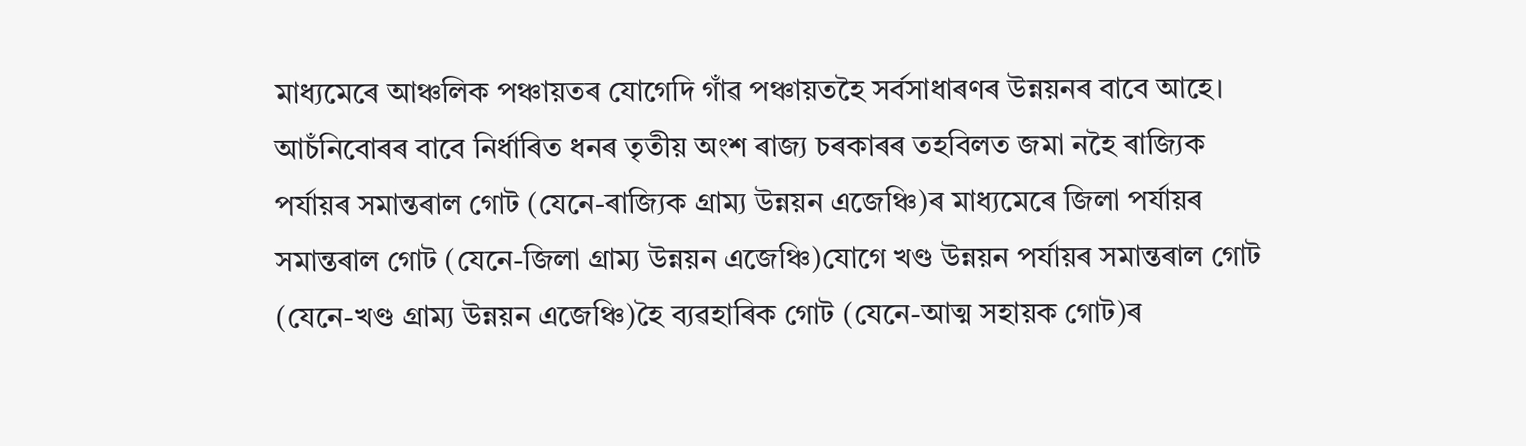মাধ্যমেৰে আঞ্চলিক পঞ্চায়তৰ যোগেদি গাঁৱ পঞ্চায়তহৈ সৰ্বসাধাৰণৰ উন্নয়নৰ বাবে আহে। আচঁনিবোৰৰ বাবে নিৰ্ধাৰিত ধনৰ তৃতীয় অংশ ৰাজ্য চৰকাৰৰ তহবিলত জমা নহৈ ৰাজ্যিক পৰ্যায়ৰ সমান্তৰাল গোট (যেনে-ৰাজ্যিক গ্ৰাম্য উন্নয়ন এজেঞ্চি)ৰ মাধ্যমেৰে জিলা পৰ্যায়ৰ সমান্তৰাল গোট (যেনে-জিলা গ্ৰাম্য উন্নয়ন এজেঞ্চি)যোগে খণ্ড উন্নয়ন পৰ্যায়ৰ সমান্তৰাল গোট (যেনে-খণ্ড গ্ৰাম্য উন্নয়ন এজেঞ্চি)হৈ ব্যৱহাৰিক গোট (যেনে-আত্ম সহায়ক গোট)ৰ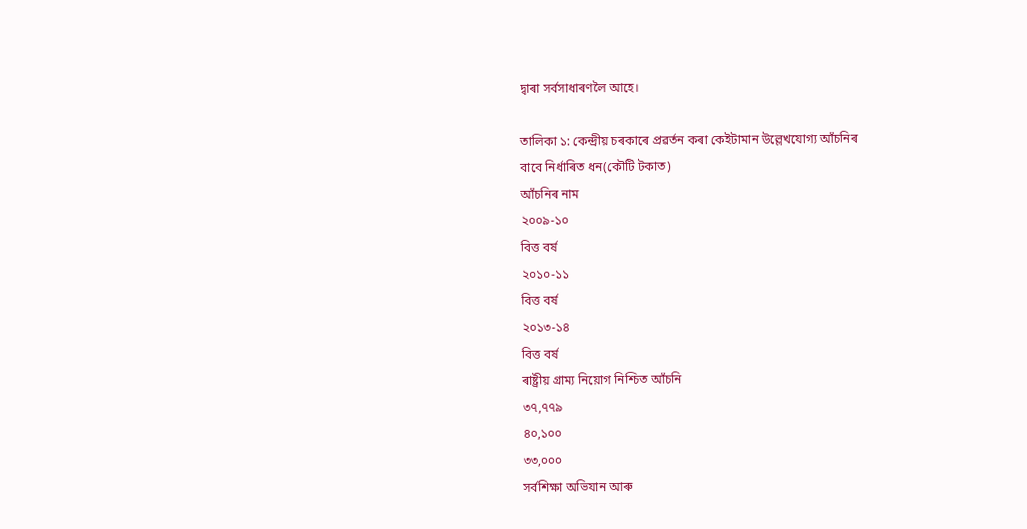দ্বাৰা সৰ্বসাধাৰণলৈ আহে।

তালিকা ১: কেন্দ্ৰীয় চৰকাৰে প্ৰৱৰ্তন কৰা কেইটামান উল্লেখযোগ্য আঁচনিৰ
বাবে নিৰ্ধাৰিত ধন(কৌটি টকাত)
আঁচনিৰ নাম
২০০৯-১০
বিত্ত বৰ্ষ
২০১০-১১
বিত্ত বৰ্ষ
২০১৩-১৪
বিত্ত বৰ্ষ
ৰাষ্ট্ৰীয় গ্ৰাম্য নিয়োগ নিশ্চিত আঁচনি
৩৭,৭৭৯
৪০,১০০
৩৩,০০০
সৰ্বশিক্ষা অভিযান আৰু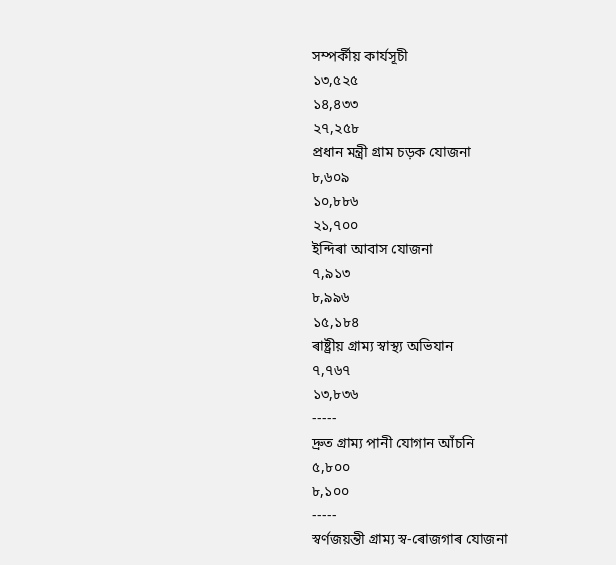সম্পৰ্কীয় কাৰ্যসূচী
১৩,৫২৫
১৪,৪৩৩
২৭,২৫৮
প্ৰধান মন্ত্ৰী গ্ৰাম চড়ক যোজনা
৮,৬০৯
১০,৮৮৬
২১,৭০০
ইন্দিৰা আবাস যোজনা
৭,৯১৩
৮,৯৯৬
১৫,১৮৪
ৰাষ্ট্ৰীয় গ্ৰাম্য স্বাস্থ্য অভিযান
৭,৭৬৭
১৩,৮৩৬
-----
দ্ৰুত গ্ৰাম্য পানী যোগান আঁচনি
৫,৮০০
৮,১০০
-----
স্বৰ্ণজয়ন্তী গ্ৰাম্য স্ব-ৰোজগাৰ যোজনা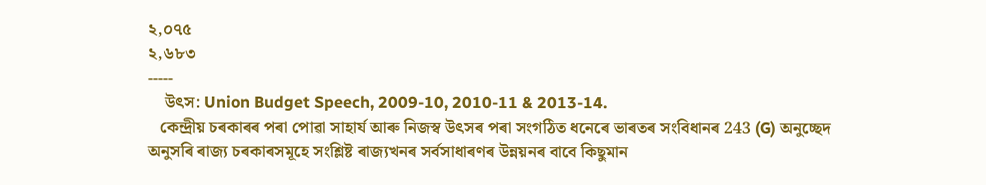২,০৭৫
২,৬৮৩
-----
    উৎস: Union Budget Speech, 2009-10, 2010-11 & 2013-14.
   কেন্দ্ৰীয় চৰকাৰৰ পৰা পোৱা সাহাৰ্য আৰু নিজস্ব উৎসৰ পৰা সংগঠিত ধনেৰে ভাৰতৰ সংবিধানৰ 243 (G) অনুচ্ছেদ অনুসৰি ৰাজ্য চৰকাৰসমূহে সংশ্লিষ্ট ৰাজ্যখনৰ সৰ্বসাধাৰণৰ উন্নয়নৰ বাবে কিছুমান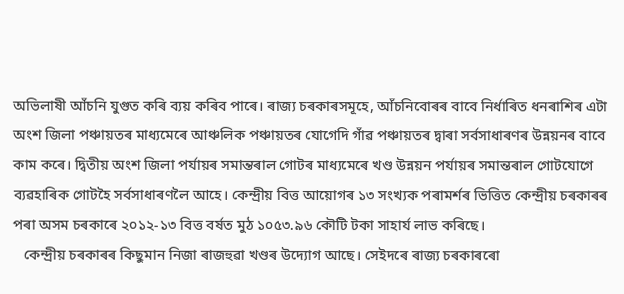অভিলাষী আঁচনি যুগুত কৰি ব্যয় কৰিব পাৰে। ৰাজ্য চৰকাৰসমূহে, আঁচনিবোৰৰ বাবে নিৰ্ধাৰিত ধনৰাশিৰ এটা অংশ জিলা পঞ্চায়তৰ মাধ্যমেৰে আঞ্চলিক পঞ্চায়তৰ যোগেদি গাঁৱ পঞ্চায়তৰ দ্বাৰা সৰ্বসাধাৰণৰ উন্নয়নৰ বাবে কাম কৰে। দ্বিতীয় অংশ জিলা পৰ্যায়ৰ সমান্তৰাল গোটৰ মাধ্যমেৰে খণ্ড উন্নয়ন পৰ্যায়ৰ সমান্তৰাল গোটযোগে ব্যৱহাৰিক গোটহৈ সৰ্বসাধাৰণলৈ আহে। কেন্দ্ৰীয় বিত্ত আয়োগৰ ১৩ সংখ্যক পৰামৰ্শৰ ভিত্তিত কেন্দ্ৰীয় চৰকাৰৰ পৰা অসম চৰকাৰে ২০১২-১৩ বিত্ত বৰ্ষত মুঠ ১০৫৩.৯৬ কৌটি টকা সাহাৰ্য লাভ কৰিছে।
   কেন্দ্ৰীয় চৰকাৰৰ কিছুমান নিজা ৰাজহুৱা খণ্ডৰ উদ্যোগ আছে। সেইদৰে ৰাজ্য চৰকাৰৰো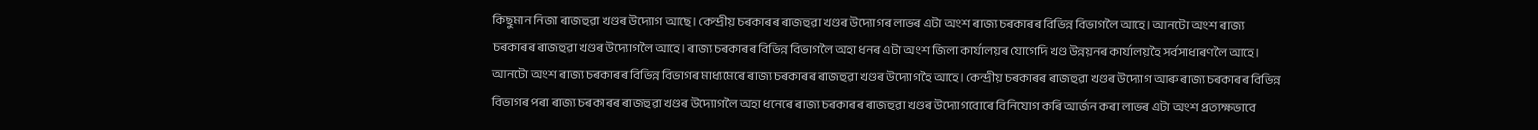কিছুমান নিজা ৰাজহুৱা খণ্ডৰ উদ্যোগ আছে। কেন্দ্ৰীয় চৰকাৰৰ ৰাজহুৱা খণ্ডৰ উদ্যোগৰ লাভৰ এটা অংশ ৰাজ্য চৰকাৰৰ বিভিন্ন বিভাগলৈ আহে। আনটো অংশ ৰাজ্য চৰকাৰৰ ৰাজহুৱা খণ্ডৰ উদ্যোগলৈ আহে। ৰাজ্য চৰকাৰৰ বিভিন্ন বিভাগলৈ অহা ধনৰ এটা অংশ জিলা কাৰ্যালয়ৰ যোগেদি খণ্ড উন্নয়নৰ কাৰ্যালয়হৈ সৰ্বসাধাৰণলৈ আহে। আনটো অংশ ৰাজ্য চৰকাৰৰ বিভিন্ন বিভাগৰ মাধ্যমেৰে ৰাজ্য চৰকাৰৰ ৰাজহুৱা খণ্ডৰ উদ্যোগহৈ আহে। কেন্দ্ৰীয় চৰকাৰৰ ৰাজহুৱা খণ্ডৰ উদ্যোগ আৰু ৰাজ্য চৰকাৰৰ বিভিন্ন বিভাগৰ পৰা ৰাজ্য চৰকাৰৰ ৰাজহুৱা খণ্ডৰ উদ্যোগলৈ অহা ধনেৰে ৰাজ্য চৰকাৰৰ ৰাজহুৱা খণ্ডৰ উদ্যোগবোৰে বিনিযোগ কৰি আৰ্জন কৰা লাভৰ এটা অংশ প্ৰত্যক্ষভাবে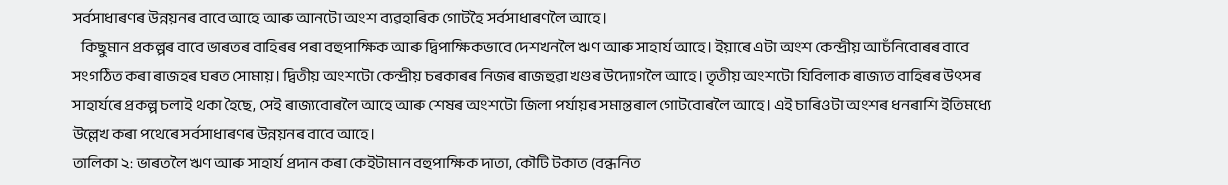সৰ্বসাধাৰণৰ উন্নয়নৰ বাবে আহে আৰু আনটো অংশ ব্যৱহাৰিক গোটহৈ সৰ্বসাধাৰণলৈ আহে।
   কিছুমান প্ৰকল্পৰ বাবে ভাৰতৰ বাহিৰৰ পৰা বহুপাক্ষিক আৰু দ্বিপাক্ষিকভাবে দেশখনলৈ ঋণ আৰু সাহাৰ্য আহে। ইয়াৰে এটা অংশ কেন্দ্ৰীয় আচঁনিবোৰৰ বাবে সংগঠিত কৰা ৰাজহৰ ঘৰত সোমায়। দ্বিতীয় অংশটো কেন্দ্ৰীয় চৰকাৰৰ নিজৰ ৰাজহুৱা খণ্ডৰ উদ্যোগলৈ আহে। তৃতীয় অংশটো যিবিলাক ৰাজ্যত বাহিৰৰ উৎসৰ সাহাৰ্যৰে প্ৰকল্প চলাই থকা হৈছে, সেই ৰাজ্যবোৰলৈ আহে আৰু শেষৰ অংশটো জিলা পৰ্যায়ৰ সমান্তৰাল গোটবোৰলৈ আহে। এই চাৰিওটা অংশৰ ধনৰাশি ইতিমধ্যে উল্লেখ কৰা পথেৰে সৰ্বসাধাৰণৰ উন্নয়নৰ বাবে আহে।
তালিকা ২: ভাৰতলৈ ঋণ আৰু সাহাৰ্য প্ৰদান কৰা কেইটামান বহুপাক্ষিক দাতা, কৌটি টকাত (বন্ধনিত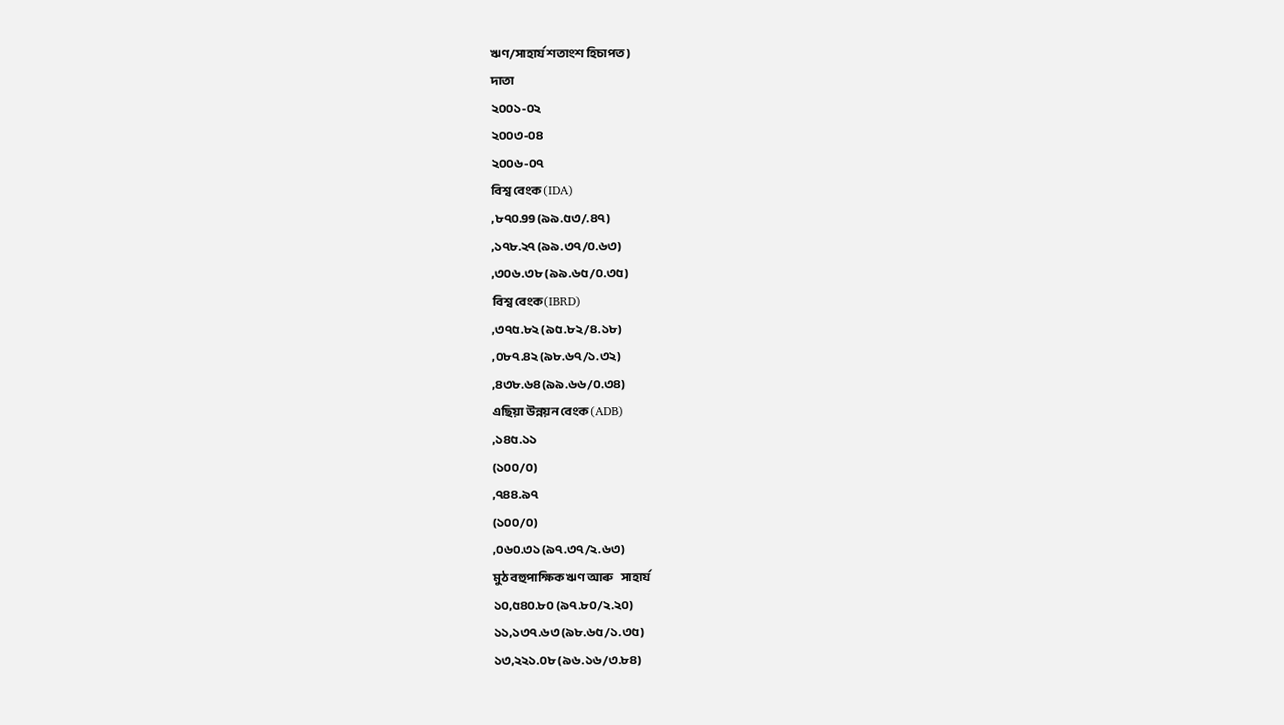ঋণ/সাহাৰ্য শতাংশ হিচাপত)
দাতা
২০০১-০২
২০০৩-০৪
২০০৬-০৭
বিশ্ব বেংক (IDA)
,৮৭০.99 (৯৯.৫৩/.৪৭)
,১৭৮.২৭ (৯৯.৩৭/০.৬৩)
,৩০৬.৩৮ (৯৯.৬৫/০.৩৫)
বিশ্ব বেংক(IBRD)
,৩৭৫.৮২ (৯৫.৮২/৪.১৮)
,০৮৭.৪২ (৯৮.৬৭/১.৩২)
,৪৩৮.৬৪ (৯৯.৬৬/০.৩৪)
এছিয়া উন্নয়ন বেংক (ADB)
,১৪৫.১১
(১০০/০)
,৭৪৪.৯৭
(১০০/০)
,০৬০.৩১ (৯৭.৩৭/২.৬৩)
মুঠ বহুপাক্ষিক ঋণ আৰু    সাহাৰ্য
১০,৫৪০.৮০ (৯৭.৮০/২.২০)
১১,১৩৭.৬৩ (৯৮.৬৫/১.৩৫)
১৩,২২১.০৮ (৯৬.১৬/৩.৮৪)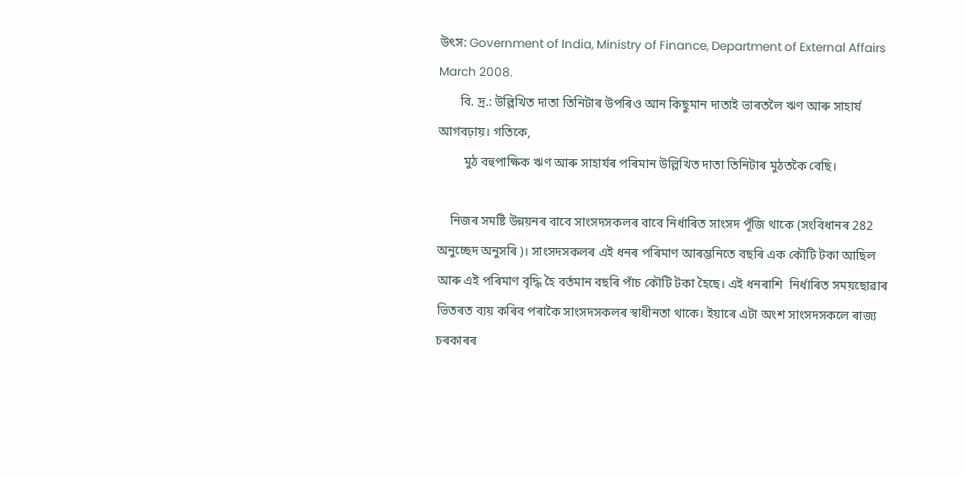উৎস: Government of India, Ministry of Finance, Department of External Affairs March 2008.
       বি. দ্ৰ.: উল্লিখিত দাতা তিনিটাৰ উপৰিও আন কিছুমান দাতাই ভাৰতলৈ ঋণ আৰু সাহাৰ্য আগবঢ়ায়। গতিকে,
        মুঠ বহুপাক্ষিক ঋণ আৰু সাহাৰ্যৰ পৰিমান উল্লিখিত দাতা তিনিটাৰ মুঠতকৈ বেছি।

    নিজৰ সমষ্টি উন্নয়নৰ বাবে সাংসদসকলৰ বাবে নিৰ্ধাৰিত সাংসদ পূঁজি থাকে (সংবিধানৰ 282 অনুচ্ছেদ অনুসৰি)। সাংসদসকলৰ এই ধনৰ পৰিমাণ আৰম্ভনিতে বছৰি এক কৌটি টকা আছিল আৰু এই পৰিমাণ বৃদ্ধি হৈ বৰ্তমান বছৰি পাঁচ কৌটি টকা হৈছে। এই ধনৰাশি  নিৰ্ধাৰিত সময়ছোৱাৰ ভিতৰত ব্যয় কৰিব পৰাকৈ সাংসদসকলৰ স্বাধীনতা থাকে। ইয়াৰে এটা অংশ সাংসদসকলে ৰাজ্য চৰকাৰৰ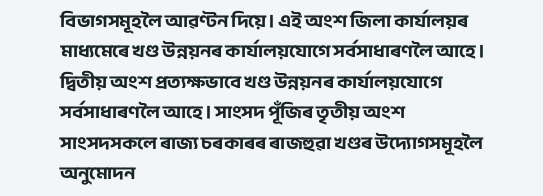বিভাগসমূহলৈ আৱণ্টন দিয়ে। এই অংশ জিলা কাৰ্যালয়ৰ মাধ্যমেৰে খণ্ড উন্নয়নৰ কাৰ্যালয়যোগে সৰ্বসাধাৰণলৈ আহে। দ্বিতীয় অংশ প্ৰত্যক্ষভাবে খণ্ড উন্নয়নৰ কাৰ্যালয়যোগে সৰ্বসাধাৰণলৈ আহে। সাংসদ পূঁজিৰ তৃতীয় অংশ সাংসদসকলে ৰাজ্য চৰকাৰৰ ৰাজহুৱা খণ্ডৰ উদ্যোগসমূহলৈ অনুমোদন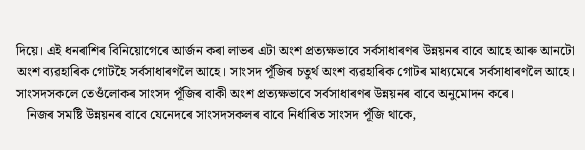দিয়ে। এই ধনৰাশিৰ বিনিয়োগেৰে আৰ্জন কৰা লাভৰ এটা অংশ প্ৰত্যক্ষভাবে সৰ্বসাধাৰণৰ উন্নয়নৰ বাবে আহে আৰু আনটো অংশ ব্যৱহাৰিক গোটহৈ সৰ্বসাধাৰণলৈ আহে। সাংসদ পূঁজিৰ চতুৰ্থ অংশ ব্যৱহাৰিক গোটৰ মাধ্যমেৰে সৰ্বসাধাৰণলৈ আহে। সাংসদসকলে তেওঁলোকৰ সাংসদ পূঁজিৰ বাকী অংশ প্ৰত্যক্ষভাবে সৰ্বসাধাৰণৰ উন্নয়নৰ বাবে অনুমোদন কৰে।
   নিজৰ সমষ্টি উন্নয়নৰ বাবে যেনেদৰে সাংসদসকলৰ বাবে নিৰ্ধাৰিত সাংসদ পূঁজি থাকে,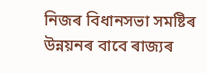নিজৰ বিধানসভা সমষ্টিৰ উন্নয়নৰ বাবে ৰাজ্যৰ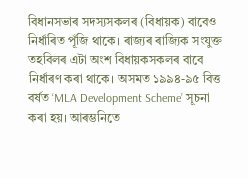বিধানসভাৰ সদস্যসকলৰ (বিধায়ক) বাবেও নিৰ্ধাৰিত পূঁজি থাকে। ৰাজ্যৰ ৰাজ্যিক সংযুক্ত তহবিলৰ এটা অংশ বিধায়কসকলৰ বাবে নিৰ্ধাৰণ কৰা থাকে। অসমত ১৯৯৪-৯৫ বিত্ত বৰ্ষত ‘MLA Development Scheme’ সূচনা কৰা হয়। আৰম্ভনিতে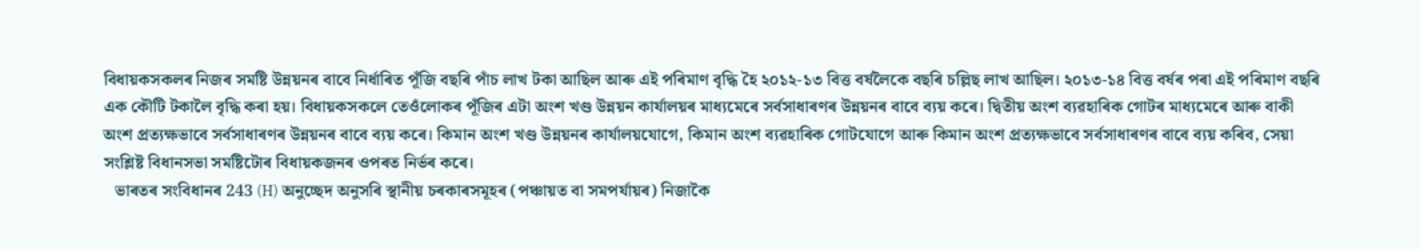বিধায়কসকলৰ নিজৰ সমষ্টি উন্নয়নৰ বাবে নিৰ্ধাৰিত পূঁজি বছৰি পাঁচ লাখ টকা আছিল আৰু এই পৰিমাণ বৃদ্ধি হৈ ২০১২-১৩ বিত্ত বৰ্ষলৈকে বছৰি চল্লিছ লাখ আছিল। ২০১৩-১৪ বিত্ত বৰ্ষৰ পৰা এই পৰিমাণ বছৰি এক কৌটি টকালৈ বৃদ্ধি কৰা হয়। বিধায়কসকলে তেওঁলোকৰ পূঁজিৰ এটা অংশ খণ্ড উন্নয়ন কাৰ্যালয়ৰ মাধ্যমেৰে সৰ্বসাধাৰণৰ উন্নয়নৰ বাবে ব্যয় কৰে। দ্বিতীয় অংশ ব্যৱহাৰিক গোটৰ মাধ্যমেৰে আৰু বাকী অংশ প্ৰত্যক্ষভাবে সৰ্বসাধাৰণৰ উন্নয়নৰ বাবে ব্যয় কৰে। কিমান অংশ খণ্ড উন্নয়নৰ কাৰ্যালয়যোগে, কিমান অংশ ব্যৱহাৰিক গোটযোগে আৰু কিমান অংশ প্ৰত্যক্ষভাবে সৰ্বসাধাৰণৰ বাবে ব্যয় কৰিব, সেয়া সংশ্লিষ্ট বিধানসভা সমষ্টিটোৰ বিধায়কজনৰ ওপৰত নিৰ্ভৰ কৰে।
   ভাৰতৰ সংবিধানৰ 243 (H) অনুচ্ছেদ অনুসৰি স্থানীয় চৰকাৰসমূহৰ (পঞ্চায়ত বা সমপৰ্যায়ৰ) নিজাকৈ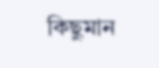কিছুমান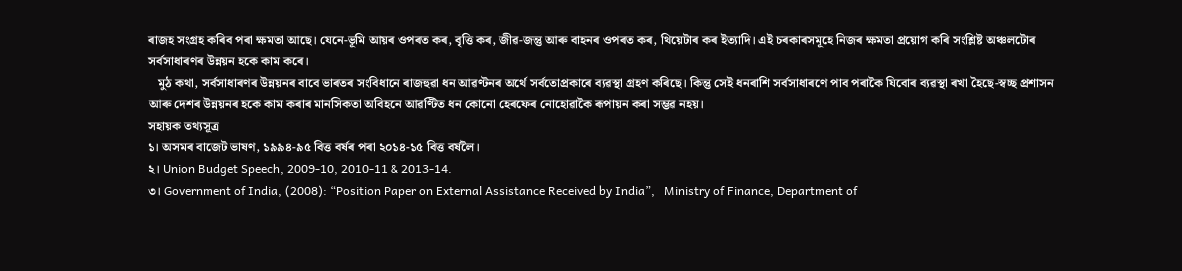ৰাজহ সংগ্ৰহ কৰিব পৰা ক্ষমতা আছে। যেনে-ভূমি আয়ৰ ওপৰত কৰ, বৃত্তি কৰ, জীৱ-জন্তু আৰু বাহনৰ ওপৰত কৰ, থিয়েটাৰ কৰ ইত্যাদি। এই চৰকাৰসমূহে নিজৰ ক্ষমতা প্ৰয়োগ কৰি সংশ্লিষ্ট অঞ্চলটোৰ সৰ্বসাধাৰণৰ উন্নয়ন হকে কাম কৰে।
   মুঠ কথা, সৰ্বসাধাৰণৰ উন্নয়নৰ বাবে ভাৰতৰ সংবিধানে ৰাজহুৱা ধন আৱণ্টনৰ অৰ্থে সৰ্বতোপ্ৰকাৰে ব্যৱস্থা গ্ৰহণ কৰিছে। কিন্তু সেই ধনৰাশি সৰ্বসাধাৰণে পাব পৰাকৈ যিবোৰ ব্যৱস্থা ৰখা হৈছে-স্বচ্ছ প্ৰশাসন আৰু দেশৰ উন্নয়নৰ হকে কাম কৰাৰ মানসিকতা অবিহনে আৱণ্টিত ধন কোনো হেৰফেৰ নোহোৱাকৈ ৰূপায়ন কৰা সম্ভৱ নহয়।
সহায়ক তথ্যসূত্ৰ
১। অসমৰ বাজেট ভাষণ, ১৯৯৪-৯৫ বিত্ত বৰ্ষৰ পৰা ২০১৪-১৫ বিত্ত বৰ্ষলৈ।
২। Union Budget Speech, 2009-10, 2010-11 & 2013-14.
৩। Government of India, (2008): “Position Paper on External Assistance Received by India”,   Ministry of Finance, Department of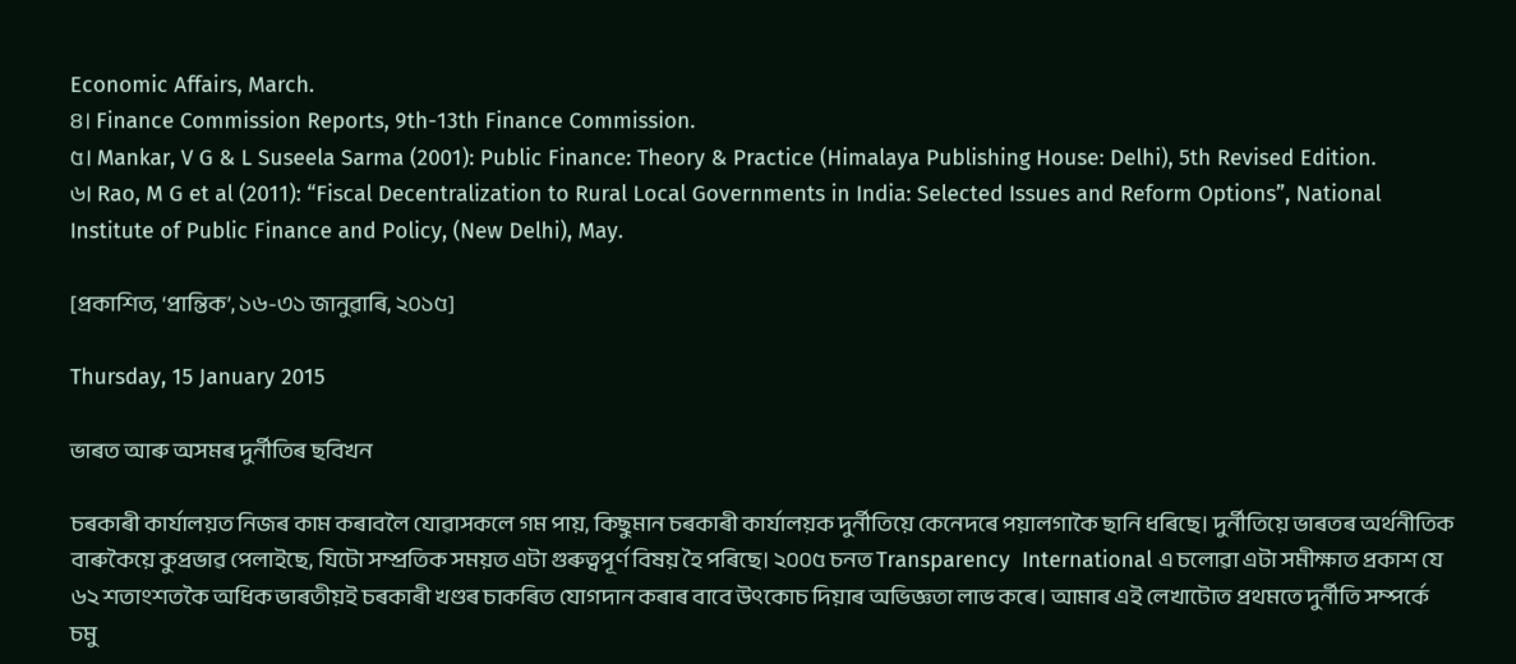Economic Affairs, March.
৪। Finance Commission Reports, 9th-13th Finance Commission.
৫। Mankar, V G & L Suseela Sarma (2001): Public Finance: Theory & Practice (Himalaya Publishing House: Delhi), 5th Revised Edition.
৬। Rao, M G et al (2011): “Fiscal Decentralization to Rural Local Governments in India: Selected Issues and Reform Options”, National Institute of Public Finance and Policy, (New Delhi), May.

[প্ৰকাশিত, ‘প্ৰান্তিক’, ১৬-৩১ জানুৱাৰি, ২০১৫]

Thursday, 15 January 2015

ভাৰত আৰু অসমৰ দুৰ্নীতিৰ ছবিখন

চৰকাৰী কাৰ্যালয়ত নিজৰ কাম কৰাবলৈ যোৱাসকলে গম পায়, কিছুমান চৰকাৰী কাৰ্যালয়ক দুৰ্নীতিয়ে কেনেদৰে পয়ালগাকৈ ছানি ধৰিছে। দুৰ্নীতিয়ে ভাৰতৰ অৰ্থনীতিক বাৰুকৈয়ে কুপ্ৰভাৱ পেলাইছে, যিটো সম্প্ৰতিক সময়ত এটা গুৰুত্বপূৰ্ণ বিষয় হৈ পৰিছে। ২০০৫ চনত Transparency  International এ চলোৱা এটা সমীক্ষাত প্ৰকাশ যে ৬২ শতাংশতকৈ অধিক ভাৰতীয়ই চৰকাৰী খণ্ডৰ চাকৰিত যোগদান কৰাৰ বাবে উৎকোচ দিয়াৰ অভিজ্ঞতা লাভ কৰে। আমাৰ এই লেখাটোত প্ৰথমতে দুৰ্নীতি সম্পৰ্কে চমু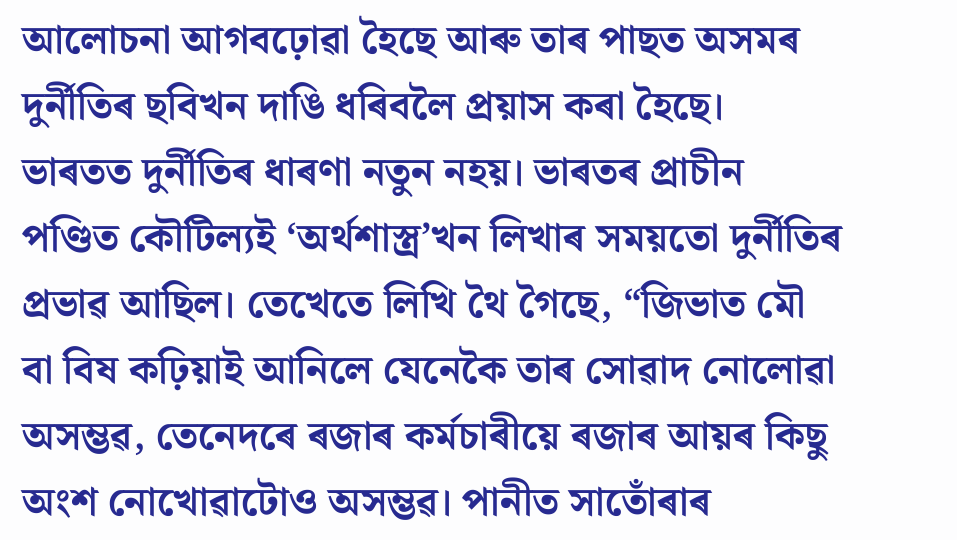আলোচনা আগবঢ়োৱা হৈছে আৰু তাৰ পাছত অসমৰ দুৰ্নীতিৰ ছবিখন দাঙি ধৰিবলৈ প্ৰয়াস কৰা হৈছে।
ভাৰতত দুৰ্নীতিৰ ধাৰণা নতুন নহয়। ভাৰতৰ প্ৰাচীন পণ্ডিত কৌটিল্যই ‘অৰ্থশাস্ত্ৰ’খন লিখাৰ সময়তো দুৰ্নীতিৰ প্ৰভাৱ আছিল। তেখেতে লিখি থৈ গৈছে, “জিভাত মৌ বা বিষ কঢ়িয়াই আনিলে যেনেকৈ তাৰ সোৱাদ নোলোৱা অসম্ভৱ, তেনেদৰে ৰজাৰ কৰ্মচাৰীয়ে ৰজাৰ আয়ৰ কিছু অংশ নোখোৱাটোও অসম্ভৱ। পানীত সাতোঁৰাৰ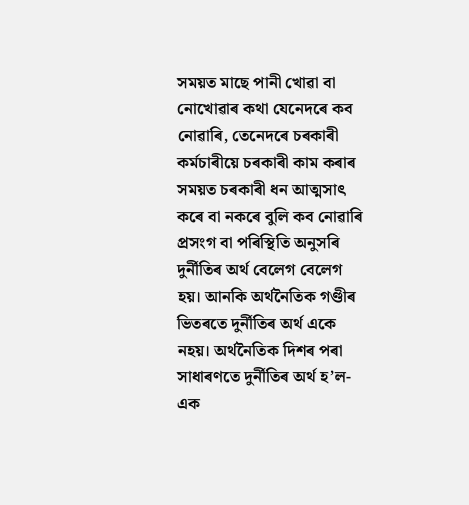সময়ত মাছে পানী খোৱা বা নোখোৱাৰ কথা যেনেদৰে কব নোৱাৰি, তেনেদৰে চৰকাৰী কৰ্মচাৰীয়ে চৰকাৰী কাম কৰাৰ সময়ত চৰকাৰী ধন আত্মসাৎ কৰে বা নকৰে বুলি কব নোৱাৰি
প্ৰসংগ বা পৰিস্থিতি অনুসৰি দুৰ্নীতিৰ অৰ্থ বেলেগ বেলেগ হয়। আনকি অৰ্থনৈতিক গণ্ডীৰ ভিতৰতে দুৰ্নীতিৰ অৰ্থ একে নহয়। অৰ্থনৈতিক দিশৰ পৰা সাধাৰণতে দুৰ্নীতিৰ অৰ্থ হ’ল-এক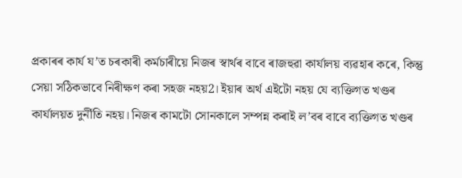প্ৰকাৰৰ কাৰ্য য’ত চৰকাৰী কৰ্মচাৰীয়ে নিজৰ স্বাৰ্থৰ বাবে ৰাজহুৱা কাৰ্যালয় ব্যৱহাৰ কৰে, কিন্তু সেয়া সঠিকভাবে নিৰীক্ষণ কৰা সহজ নহয়2। ইয়াৰ অৰ্থ এইটো নহয় যে ব্যক্তিগত খণ্ডৰ কাৰ্যালয়ত দুৰ্নীতি নহয়। নিজৰ কামটো সোনকালে সম্পন্ন কৰাই ল’বৰ বাবে ব্যক্তিগত খণ্ডৰ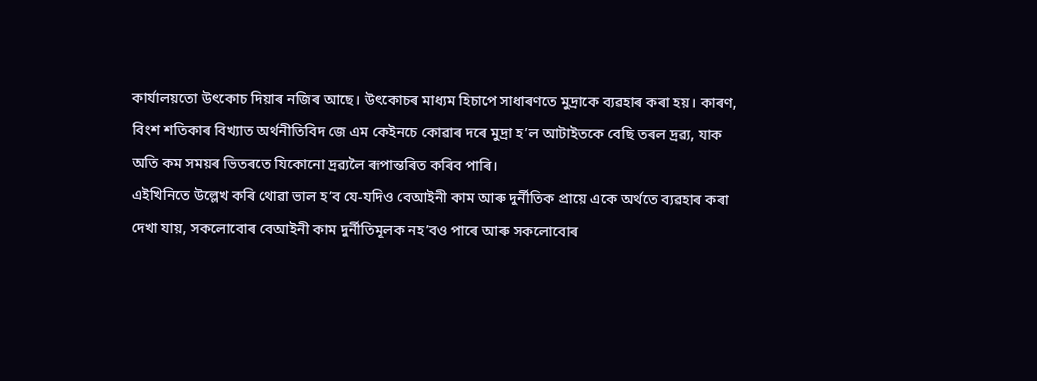কাৰ্যালয়তো উৎকোচ দিয়াৰ নজিৰ আছে। উৎকোচৰ মাধ্যম হিচাপে সাধাৰণতে মুদ্ৰাকে ব্যৱহাৰ কৰা হয়। কাৰণ, বিংশ শতিকাৰ বিখ্যাত অৰ্থনীতিবিদ জে এম কেইনচে কোৱাৰ দৰে মুদ্ৰা হ’ল আটাইতকে বেছি তৰল দ্ৰৱ্য, যাক অতি কম সময়ৰ ভিতৰতে যিকোনো দ্ৰৱ্যলৈ ৰূপান্তৰিত কৰিব পাৰি।
এইখিনিতে উল্লেখ কৰি থোৱা ভাল হ’ব যে-যদিও বেআইনী কাম আৰু দুৰ্নীতিক প্ৰায়ে একে অৰ্থতে ব্যৱহাৰ কৰা দেখা যায়, সকলোবোৰ বেআইনী কাম দুৰ্নীতিমূলক নহ’বও পাৰে আৰু সকলোবোৰ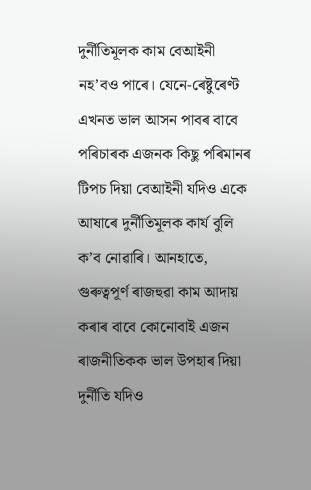দুৰ্নীতিমূলক কাম বেআইনী নহ’বও পাৰে। যেনে-ৰেষ্টুৰেণ্ট এখনত ভাল আসন পাবৰ বাবে পৰিচাৰক এজনক কিছু পৰিমানৰ টিপচ দিয়া বেআইনী যদিও একে আষাৰে দুৰ্নীতিমূলক কাৰ্য বুলি ক’ব নোৱাৰি। আনহাতে, গুৰুত্বপূৰ্ণ ৰাজহুৱা কাম আদায় কৰাৰ বাবে কোনোবাই এজন ৰাজনীতিকক ভাল উপহাৰ দিয়া দুৰ্নীতি যদিও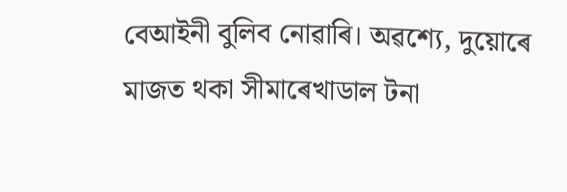বেআইনী বুলিব নোৱাৰি। অৱশ্যে, দুয়োৰে মাজত থকা সীমাৰেখাডাল টনা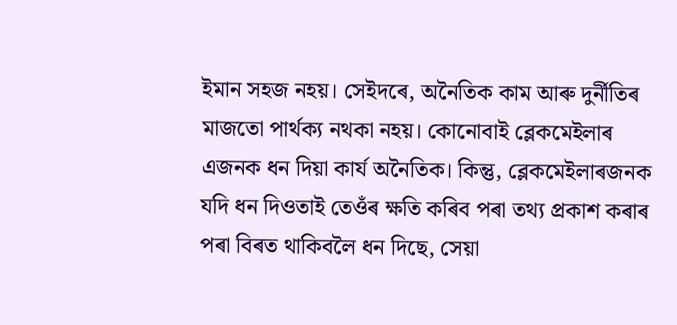ইমান সহজ নহয়। সেইদৰে, অনৈতিক কাম আৰু দুৰ্নীতিৰ মাজতো পাৰ্থক্য নথকা নহয়। কোনোবাই ব্লেকমেইলাৰ এজনক ধন দিয়া কাৰ্য অনৈতিক। কিন্তু, ব্লেকমেইলাৰজনক যদি ধন দিওতাই তেওঁৰ ক্ষতি কৰিব পৰা তথ্য প্ৰকাশ কৰাৰ পৰা বিৰত থাকিবলৈ ধন দিছে, সেয়া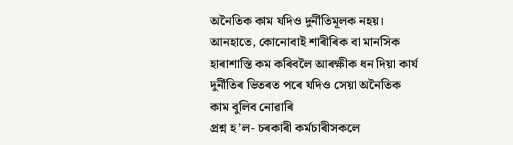অনৈতিক কাম যদিও দুৰ্নীতিমূলক নহয়। আনহাতে, কোনোবাই শাৰীৰিক বা মানসিক হাৰাশাস্তি কম কৰিবলৈ আৰক্ষীক ধন দিয়া কাৰ্য দুৰ্নীতিৰ ভিতৰত পৰে যদিও সেয়া অনৈতিক কাম বুলিব নোৱাৰি
প্ৰশ্ন হ’ল- চৰকাৰী কৰ্মচাৰীসকলে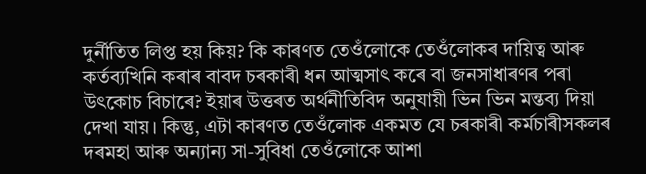দুৰ্নীতিত লিপ্ত হয় কিয়? কি কাৰণত তেওঁলোকে তেওঁলোকৰ দায়িত্ব আৰু কৰ্তব্যখিনি কৰাৰ বাবদ চৰকাৰী ধন আত্মসাৎ কৰে বা জনসাধাৰণৰ পৰা উৎকোচ বিচাৰে? ইয়াৰ উত্তৰত অৰ্থনীতিবিদ অনুযায়ী ভিন ভিন মন্তব্য দিয়া দেখা যায়। কিন্তু, এটা কাৰণত তেওঁলোক একমত যে চৰকাৰী কৰ্মচাৰীসকলৰ দৰমহা আৰু অন্যান্য সা-সুবিধা তেওঁলোকে আশা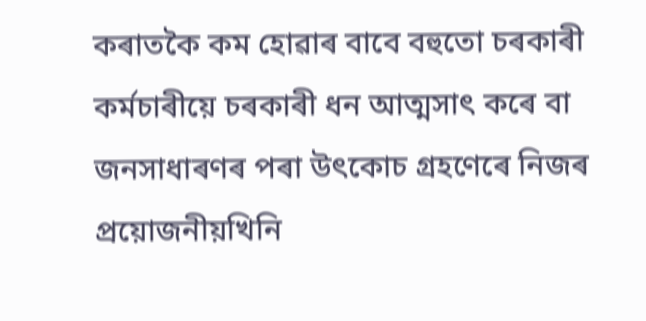কৰাতকৈ কম হোৱাৰ বাবে বহুতো চৰকাৰী কৰ্মচাৰীয়ে চৰকাৰী ধন আত্মসাৎ কৰে বা জনসাধাৰণৰ পৰা উৎকোচ গ্ৰহণেৰে নিজৰ প্ৰয়োজনীয়খিনি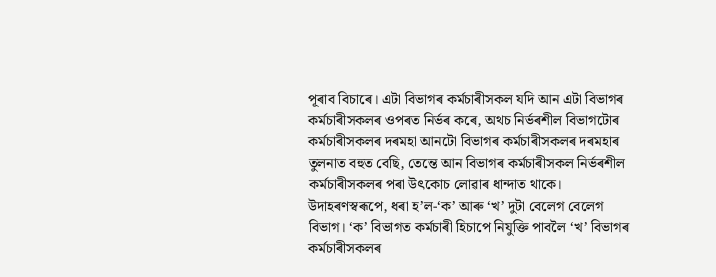পূৰাব বিচাৰে। এটা বিভাগৰ কৰ্মচাৰীসকল যদি আন এটা বিভাগৰ কৰ্মচাৰীসকলৰ ওপৰত নিৰ্ভৰ কৰে, অথচ নিৰ্ভৰশীল বিভাগটোৰ কৰ্মচাৰীসকলৰ দৰমহা আনটো বিভাগৰ কৰ্মচাৰীসকলৰ দৰমহাৰ তুলনাত বহুত বেছি, তেন্তে আন বিভাগৰ কৰ্মচাৰীসকল নিৰ্ভৰশীল কৰ্মচাৰীসকলৰ পৰা উৎকোচ লোৱাৰ ধান্দাত থাকে। উদাহৰণস্বৰূপে, ধৰা হ’ল-‘ক’ আৰু ‘খ’ দুটা বেলেগ বেলেগ বিভাগ। ‘ক’ বিভাগত কৰ্মচাৰী হিচাপে নিযুক্তি পাবলৈ ‘খ’ বিভাগৰ কৰ্মচাৰীসকলৰ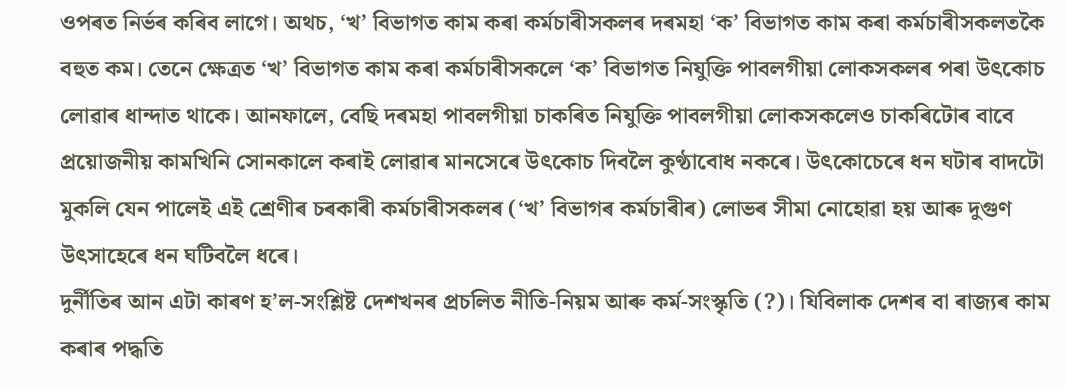ওপৰত নিৰ্ভৰ কৰিব লাগে। অথচ, ‘খ’ বিভাগত কাম কৰা কৰ্মচাৰীসকলৰ দৰমহা ‘ক’ বিভাগত কাম কৰা কৰ্মচাৰীসকলতকৈ বহুত কম। তেনে ক্ষেত্ৰত ‘খ’ বিভাগত কাম কৰা কৰ্মচাৰীসকলে ‘ক’ বিভাগত নিযুক্তি পাবলগীয়া লোকসকলৰ পৰা উৎকোচ লোৱাৰ ধান্দাত থাকে। আনফালে, বেছি দৰমহা পাবলগীয়া চাকৰিত নিযুক্তি পাবলগীয়া লোকসকলেও চাকৰিটোৰ বাবে প্ৰয়োজনীয় কামখিনি সোনকালে কৰাই লোৱাৰ মানসেৰে উৎকোচ দিবলৈ কুণ্ঠাবোধ নকৰে। উৎকোচেৰে ধন ঘটাৰ বাদটো মুকলি যেন পালেই এই শ্ৰেণীৰ চৰকাৰী কৰ্মচাৰীসকলৰ (‘খ’ বিভাগৰ কৰ্মচাৰীৰ) লোভৰ সীমা নোহোৱা হয় আৰু দুগুণ উৎসাহেৰে ধন ঘটিবলৈ ধৰে।
দুৰ্নীতিৰ আন এটা কাৰণ হ’ল-সংশ্লিষ্ট দেশখনৰ প্ৰচলিত নীতি-নিয়ম আৰু কৰ্ম-সংস্কৃতি (?)। যিবিলাক দেশৰ বা ৰাজ্যৰ কাম কৰাৰ পদ্ধতি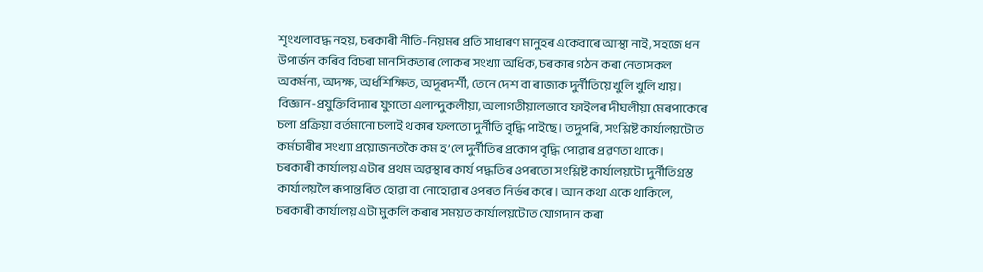শৃংখলাবদ্ধ নহয়, চৰকাৰী নীতি-নিয়মৰ প্ৰতি সাধাৰণ মানুহৰ একেবাৰে আস্থা নাই, সহজে ধন উপাৰ্জন কৰিব বিচৰা মানসিকতাৰ লোকৰ সংখ্যা অধিক, চৰকাৰ গঠন কৰা নেতাসকল অকৰ্মন্য, অদক্ষ, অৰ্ধশিক্ষিত, অদূৰদৰ্শী, তেনে দেশ বা ৰাজ্যক দুৰ্নীতিয়ে খুলি খুলি খায়। বিজ্ঞান-প্ৰযুক্তিবিদ্যাৰ যুগতো এলান্দুকলীয়া, অলাগতীয়ালভাবে ফাইলৰ দীঘলীয়া মেৰপাকেৰে চলা প্ৰক্ৰিয়া বৰ্তমানো চলাই থকাৰ ফলতো দুৰ্নীতি বৃদ্ধি পাইছে। তদুপৰি, সংশ্লিষ্ট কাৰ্যালয়টোত কৰ্মচাৰীৰ সংখ্যা প্ৰয়োজনতকৈ কম হ’লে দুৰ্নীতিৰ প্ৰকোপ বৃদ্ধি পোৱাৰ প্ৰৱণতা থাকে।
চৰকাৰী কাৰ্যালয় এটাৰ প্ৰথম অৱস্থাৰ কাৰ্য পদ্ধতিৰ ওপৰতো সংশ্লিষ্ট কাৰ্যালয়টো দুৰ্নীতিগ্ৰস্ত কাৰ্যালয়লৈ ৰূপান্তৰিত হোৱা বা নোহোৱাৰ ওপৰত নিৰ্ভৰ কৰে। আন কথা একে থাকিলে, চৰকাৰী কাৰ্যালয় এটা মুকলি কৰাৰ সময়ত কাৰ্যালয়টোত যোগদান কৰা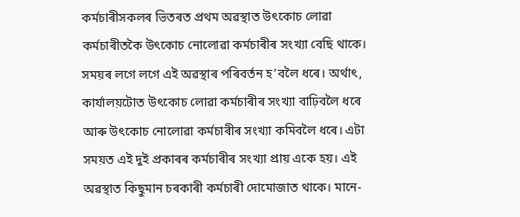কৰ্মচাৰীসকলৰ ভিতৰত প্ৰথম অৱস্থাত উৎকোচ লোৱা কৰ্মচাৰীতকৈ উৎকোচ নোলোৱা কৰ্মচাৰীৰ সংখ্যা বেছি থাকে। সময়ৰ লগে লগে এই অৱস্থাৰ পৰিবৰ্তন হ’বলৈ ধৰে। অৰ্থাৎ, কাৰ্যালয়টোত উৎকোচ লোৱা কৰ্মচাৰীৰ সংখ্যা বাঢ়িবলৈ ধৰে আৰু উৎকোচ নোলোৱা কৰ্মচাৰীৰ সংখ্যা কমিবলৈ ধৰে। এটা সময়ত এই দুই প্ৰকাৰৰ কৰ্মচাৰীৰ সংখ্যা প্ৰায় একে হয়। এই অৱস্থাত কিছুমান চৰকাৰী কৰ্মচাৰী দোমোজাত থাকে। মানে-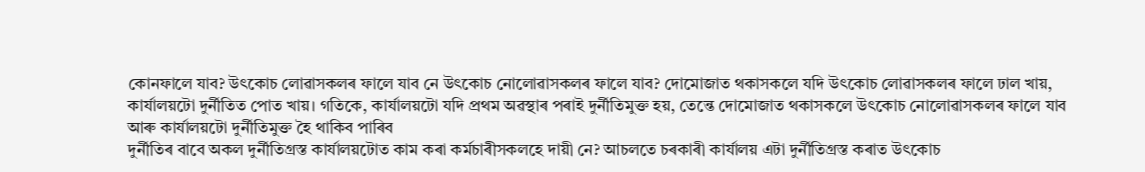কোনফালে যাব? উৎকোচ লোৱাসকলৰ ফালে যাব নে উৎকোচ নোলোৱাসকলৰ ফালে যাব? দোমোজাত থকাসকলে যদি উৎকোচ লোৱাসকলৰ ফালে ঢাল খায়, কাৰ্যালয়টো দুৰ্নীতিত পোত খায়। গতিকে, কাৰ্যালয়টো যদি প্ৰথম অৱস্থাৰ পৰাই দুৰ্নীতিমুক্ত হয়, তেন্তে দোমোজাত থকাসকলে উৎকোচ নোলোৱাসকলৰ ফালে যাব আৰু কাৰ্যালয়টো দুৰ্নীতিমুক্ত হৈ থাকিব পাৰিব
দুৰ্নীতিৰ বাবে অকল দুৰ্নীতিগ্ৰস্ত কাৰ্যালয়টোত কাম কৰা কৰ্মচাৰীসকলহে দায়ী নে? আচলতে চৰকাৰী কাৰ্যালয় এটা দুৰ্নীতিগ্ৰস্ত কৰাত উৎকোচ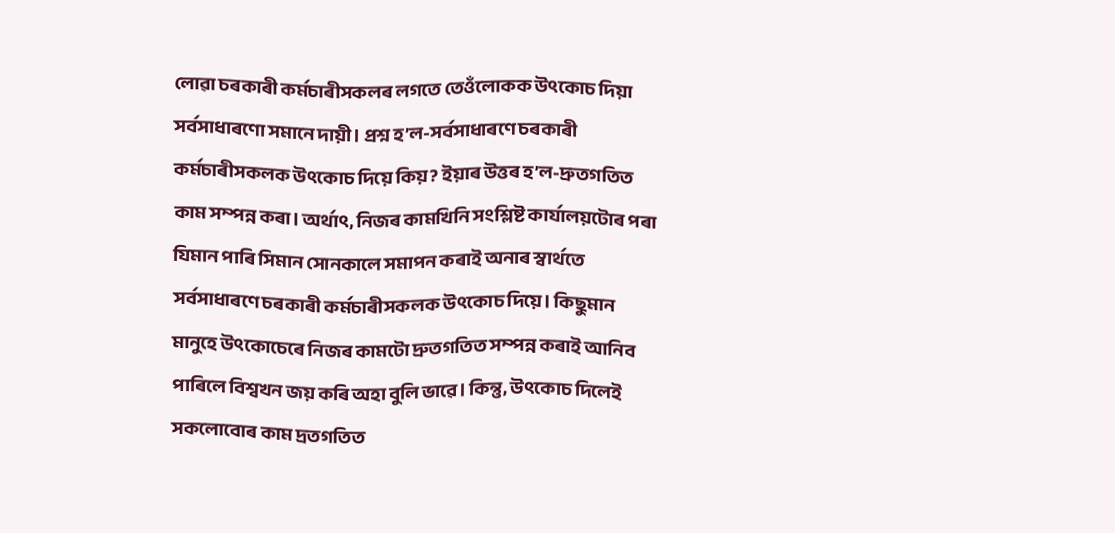লোৱা চৰকাৰী কৰ্মচাৰীসকলৰ লগতে তেওঁলোকক উৎকোচ দিয়া সৰ্বসাধাৰণো সমানে দায়ী। প্ৰশ্ন হ’ল-সৰ্বসাধাৰণে চৰকাৰী কৰ্মচাৰীসকলক উৎকোচ দিয়ে কিয়? ইয়াৰ উত্তৰ হ’ল-দ্ৰুতগতিত কাম সম্পন্ন কৰা। অৰ্থাৎ, নিজৰ কামখিনি সংশ্লিষ্ট কাৰ্যালয়টোৰ পৰা যিমান পাৰি সিমান সোনকালে সমাপন কৰাই অনাৰ স্বাৰ্থতে সৰ্বসাধাৰণে চৰকাৰী কৰ্মচাৰীসকলক উৎকোচ দিয়ে। কিছুমান মানুহে উৎকোচেৰে নিজৰ কামটো দ্ৰুতগতিত সম্পন্ন কৰাই আনিব পাৰিলে বিশ্বখন জয় কৰি অহা বুলি ভাৱে। কিন্তু, উৎকোচ দিলেই সকলোবোৰ কাম দ্ৰতগতিত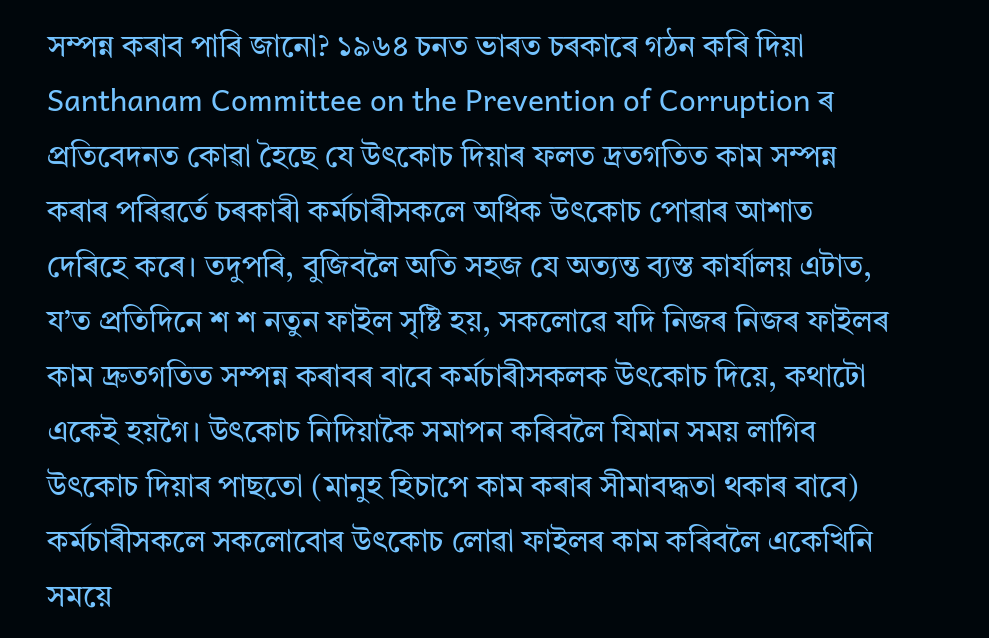সম্পন্ন কৰাব পাৰি জানো? ১৯৬৪ চনত ভাৰত চৰকাৰে গঠন কৰি দিয়া Santhanam Committee on the Prevention of Corruption ৰ প্ৰতিবেদনত কোৱা হৈছে যে উৎকোচ দিয়াৰ ফলত দ্ৰতগতিত কাম সম্পন্ন কৰাৰ পৰিৱৰ্তে চৰকাৰী কৰ্মচাৰীসকলে অধিক উৎকোচ পোৱাৰ আশাত দেৰিহে কৰে। তদুপৰি, বুজিবলৈ অতি সহজ যে অত্যন্ত ব্যস্ত কাৰ্যালয় এটাত, য’ত প্ৰতিদিনে শ শ নতুন ফাইল সৃষ্টি হয়, সকলোৱে যদি নিজৰ নিজৰ ফাইলৰ কাম দ্ৰুতগতিত সম্পন্ন কৰাবৰ বাবে কৰ্মচাৰীসকলক উৎকোচ দিয়ে, কথাটো একেই হয়গৈ। উৎকোচ নিদিয়াকৈ সমাপন কৰিবলৈ যিমান সময় লাগিব উৎকোচ দিয়াৰ পাছতো (মানুহ হিচাপে কাম কৰাৰ সীমাবদ্ধতা থকাৰ বাবে) কৰ্মচাৰীসকলে সকলোবোৰ উৎকোচ লোৱা ফাইলৰ কাম কৰিবলৈ একেখিনি সময়ে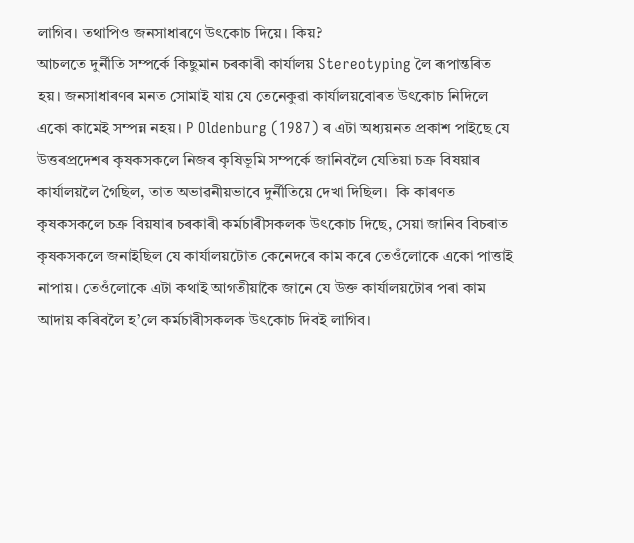লাগিব। তথাপিও জনসাধাৰণে উৎকোচ দিয়ে। কিয়?
আচলতে দুৰ্নীতি সম্পৰ্কে কিছুমান চৰকাৰী কাৰ্যালয় Stereotyping লৈ ৰূপান্তৰিত হয়। জনসাধাৰণৰ মনত সোমাই যায় যে তেনেকুৱা কাৰ্যালয়বোৰত উৎকোচ নিদিলে একো কামেই সম্পন্ন নহয়। P Oldenburg (1987) ৰ এটা অধ্যয়নত প্ৰকাশ পাইছে যে উত্তৰপ্ৰদেশৰ কৃষকসকলে নিজৰ কৃষিভূমি সম্পৰ্কে জানিবলৈ যেতিয়া চক্ৰ বিষয়াৰ কাৰ্যালয়লৈ গৈছিল, তাত অভাৱনীয়ভাবে দুৰ্নীতিয়ে দেখা দিছিল।  কি কাৰণত কৃষকসকলে চক্ৰ বিয়ষাৰ চৰকাৰী কৰ্মচাৰীসকলক উৎকোচ দিছে, সেয়া জানিব বিচৰাত কৃষকসকলে জনাইছিল যে কাৰ্যালয়টোত কেনেদৰে কাম কৰে তেওঁলোকে একো পাত্তাই নাপায়। তেওঁলোকে এটা কথাই আগতীয়াকৈ জানে যে উক্ত কাৰ্যালয়টোৰ পৰা কাম আদায় কৰিবলৈ হ’লে কৰ্মচাৰীসকলক উৎকোচ দিবই লাগিব।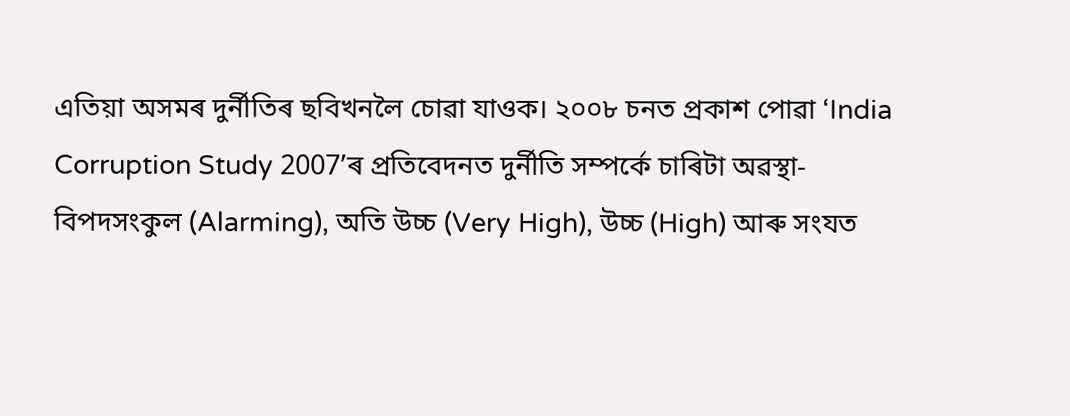এতিয়া অসমৰ দুৰ্নীতিৰ ছবিখনলৈ চোৱা যাওক। ২০০৮ চনত প্ৰকাশ পোৱা ‘India Corruption Study 2007’ৰ প্ৰতিবেদনত দুৰ্নীতি সম্পৰ্কে চাৰিটা অৱস্থা-বিপদসংকুল (Alarming), অতি উচ্চ (Very High), উচ্চ (High) আৰু সংযত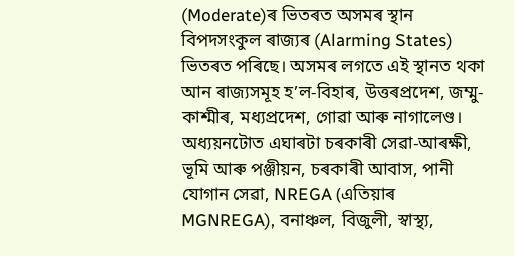(Moderate)ৰ ভিতৰত অসমৰ স্থান বিপদসংকুল ৰাজ্যৰ (Alarming States) ভিতৰত পৰিছে। অসমৰ লগতে এই স্থানত থকা আন ৰাজ্যসমূহ হ’ল-বিহাৰ, উত্তৰপ্ৰদেশ, জম্মু-কাশ্মীৰ, মধ্যপ্ৰদেশ, গোৱা আৰু নাগালেণ্ড। অধ্যয়নটোত এঘাৰটা চৰকাৰী সেৱা-আৰক্ষী, ভূমি আৰু পঞ্জীয়ন, চৰকাৰী আবাস, পানী যোগান সেৱা, NREGA (এতিয়াৰ MGNREGA), বনাঞ্চল, বিজুলী, স্বাস্থ্য,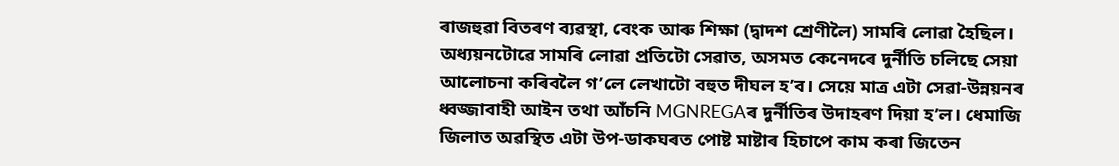ৰাজহুৱা বিতৰণ ব্যৱস্থা, বেংক আৰু শিক্ষা (দ্বাদশ শ্ৰেণীলৈ) সামৰি লোৱা হৈছিল।
অধ্যয়নটোৱে সামৰি লোৱা প্ৰতিটো সেৱাত, অসমত কেনেদৰে দুৰ্নীতি চলিছে সেয়া আলোচনা কৰিবলৈ গ’লে লেখাটো বহুত দীঘল হ’ব। সেয়ে মাত্ৰ এটা সেৱা-উন্নয়নৰ ধ্বজ্জাবাহী আইন তথা আঁচনি MGNREGAৰ দুৰ্নীতিৰ উদাহৰণ দিয়া হ’ল। ধেমাজি জিলাত অৱস্থিত এটা উপ-ডাকঘৰত পোষ্ট মাষ্টাৰ হিচাপে কাম কৰা জিতেন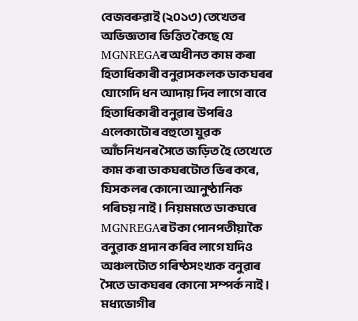বেজবৰুৱাই (২০১৩) তেখেতৰ অভিজ্ঞতাৰ ভিত্তিত কৈছে যে MGNREGAৰ অধীনত কাম কৰা হিতাধিকাৰী বনুৱাসকলক ডাকঘৰৰ যোগেদি ধন আদায় দিব লাগে বাবে হিতাধিকাৰী বনুৱাৰ উপৰিও এলেকাটোৰ বহুতো যুৱক আঁচনিখনৰ সৈতে জড়িত হৈ তেখেতে কাম কৰা ডাকঘৰটোত ভিৰ কৰে, যিসকলৰ কোনো আনুষ্ঠানিক পৰিচয় নাই। নিয়মমতে ডাকঘৰে MGNREGAৰ টকা পোনপতীয়াকৈ বনুৱাক প্ৰদান কৰিব লাগে যদিও অঞ্চলটোত গৰিষ্ঠসংখ্যক বনুৱাৰ সৈতে ডাকঘৰৰ কোনো সম্পৰ্ক নাই। মধ্যভোগীৰ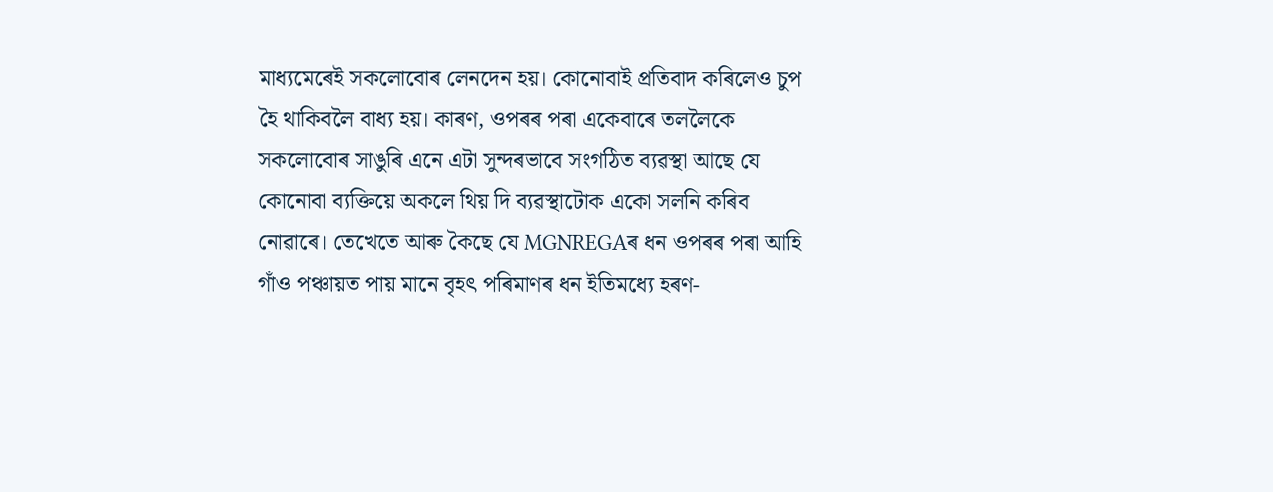মাধ্যমেৰেই সকলোবোৰ লেনদেন হয়। কোনোবাই প্ৰতিবাদ কৰিলেও চুপ হৈ থাকিবলৈ বাধ্য হয়। কাৰণ, ওপৰৰ পৰা একেবাৰে তললৈকে সকলোবোৰ সাঙুৰি এনে এটা সুন্দৰভাবে সংগঠিত ব্যৱস্থা আছে যে কোনোবা ব্যক্তিয়ে অকলে থিয় দি ব্যৱস্থাটোক একো সলনি কৰিব নোৱাৰে। তেখেতে আৰু কৈছে যে MGNREGAৰ ধন ওপৰৰ পৰা আহি গাঁও পঞ্চায়ত পায় মানে বৃহৎ পৰিমাণৰ ধন ইতিমধ্যে হৰণ-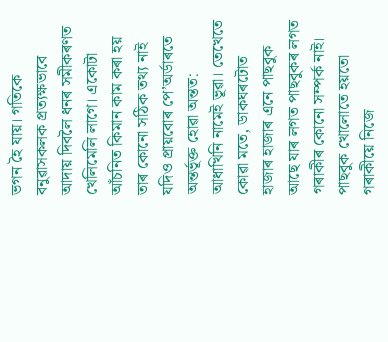ভগন হৈ যায়। গতিকে বনুৱাসকলক প্ৰত্যক্ষভাবে আদায় দিবলৈ ধনৰ সমীকৰণত খেলিমেলি লাগে। একোটা আঁচনিত কিমান কাম কৰা হয় তাৰ কোনো সঠিক তথ্য নাই যদিও প্ৰায়বোৰ পে’অৰ্ডাৰতে অন্তৰ্ভূক্ত হোৱা অন্তত: আধাখিনি নামেই ভূৱা। তেখেতে কোৱা মতে, ডাকঘৰটোত হাজাৰ হাজাৰ এনে পাছবুক আছে যাৰ লগত পাছবুকৰ লগত গৰাকীৰ কোনো সম্পৰ্ক নাই। পাছবুক খোলোতে হয়তো গৰাকীয়ে নিজে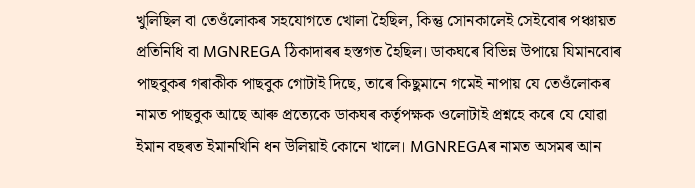খুলিছিল বা তেওঁলোকৰ সহযোগতে খোলা হৈছিল, কিন্তু সোনকালেই সেইবোৰ পঞ্চায়ত প্ৰতিনিধি বা MGNREGA ঠিকাদাৰৰ হস্তগত হৈছিল। ডাকঘৰে বিভিন্ন উপায়ে যিমানবোৰ পাছবুকৰ গৰাকীক পাছবুক গোটাই দিছে, তাৰে কিছুমানে গমেই নাপায় যে তেওঁলোকৰ নামত পাছবুক আছে আৰু প্ৰত্যেকে ডাকঘৰ কৰ্তৃপক্ষক ওলোটাই প্ৰশ্নহে কৰে যে যোৱা ইমান বছৰত ইমানখিনি ধন উলিয়াই কোনে খালে। MGNREGAৰ নামত অসমৰ আন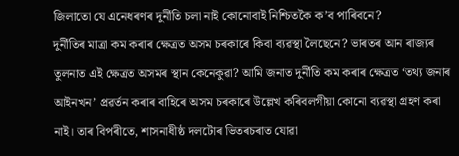জিলাতো যে এনেধৰণৰ দুৰ্নীতি চলা নাই কোনোবাই নিশ্চিতকৈ ক’ব পাৰিবনে?
দুৰ্নীতিৰ মাত্ৰা কম কৰাৰ ক্ষেত্ৰত অসম চৰকাৰে কিবা ব্যৱস্থা লৈছেনে? ভাৰতৰ আন ৰাজ্যৰ তুলনাত এই ক্ষেত্ৰত অসমৰ স্থান কেনেকুৱা? আমি জনাত দুৰ্নীতি কম কৰাৰ ক্ষেত্ৰত ‘তথ্য জনাৰ আইনখন’ প্ৰৱৰ্তন কৰাৰ বাহিৰে অসম চৰকাৰে উল্লেখ কৰিবলগীয়া কোনো ব্যৱস্থা গ্ৰহণ কৰা নাই। তাৰ বিপৰীতে, শাসনাধীষ্ঠ দলটোৰ ভিতৰচৰাত যোৱা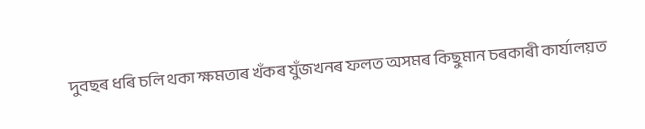দুবছৰ ধৰি চলি থকা ক্ষমতাৰ খঁকৰ যুঁজখনৰ ফলত অসমৰ কিছুমান চৰকাৰী কাৰ্যালয়ত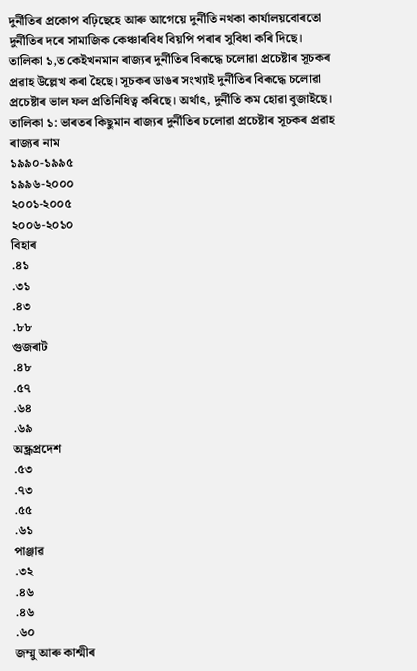দুৰ্নীতিৰ প্ৰকোপ বঢ়িছেহে আৰু আগেয়ে দুৰ্নীতি নথকা কাৰ্যালয়বোৰতো দুৰ্নীতিৰ দৰে সামাজিক কেঞ্চাৰবিধ বিয়পি পৰাৰ সুবিধা কৰি দিছে। তালিকা ১,ত কেইখনমান ৰাজ্যৰ দুৰ্নীতিৰ বিৰূদ্ধে চলোৱা প্ৰচেষ্টাৰ সূচকৰ প্ৰৱাহ উল্লেখ কৰা হৈছে। সূচকৰ ডাঙৰ সংখ্যাই দুৰ্নীতিৰ বিৰূদ্ধে চলোৱা প্ৰচেষ্টাৰ ভাল ফল প্ৰতিনিধিত্ব কৰিছে। অৰ্থাৎ, দুৰ্নীতি কম হোৱা বুজাইছে।
তালিকা ১: ভাৰতৰ কিছুমান ৰাজ্যৰ দুৰ্নীতিৰ চলোৱা প্ৰচেষ্টাৰ সূচকৰ প্ৰৱাহ
ৰাজ্যৰ নাম
১৯৯০-১৯৯৫
১৯৯৬-২০০০
২০০১-২০০৫
২০০৬-২০১০
বিহাৰ
.৪১
.৩১
.৪৩
.৮৮
গুজৰাট
.৪৮
.৫৭
.৬৪
.৬৯
অন্ধ্ৰপ্ৰদেশ
.৫৩
.৭৩
.৫৫
.৬১
পাঞ্জাৱ
.৩২
.৪৬
.৪৬
.৬০
জম্মু আৰু কাশ্মীৰ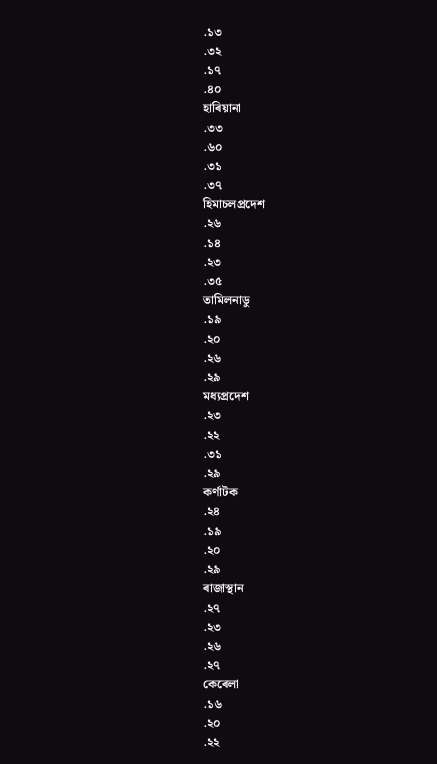.১৩
.৩২
.১৭
.৪০
হাৰিয়ানা
.৩৩
.৬০
.৩১
.৩৭
হিমাচলপ্ৰদেশ
.২৬
.১৪
.২৩
.৩৫
তামিলনাডু
.১৯
.২০
.২৬
.২৯
মধ্যপ্ৰদেশ
.২৩
.২২
.৩১
.২৯
কৰ্ণাটক
.২৪
.১৯
.২০
.২৯
ৰাজাস্থান
.২৭
.২৩
.২৬
.২৭
কেৰেলা
.১৬
.২০
.২২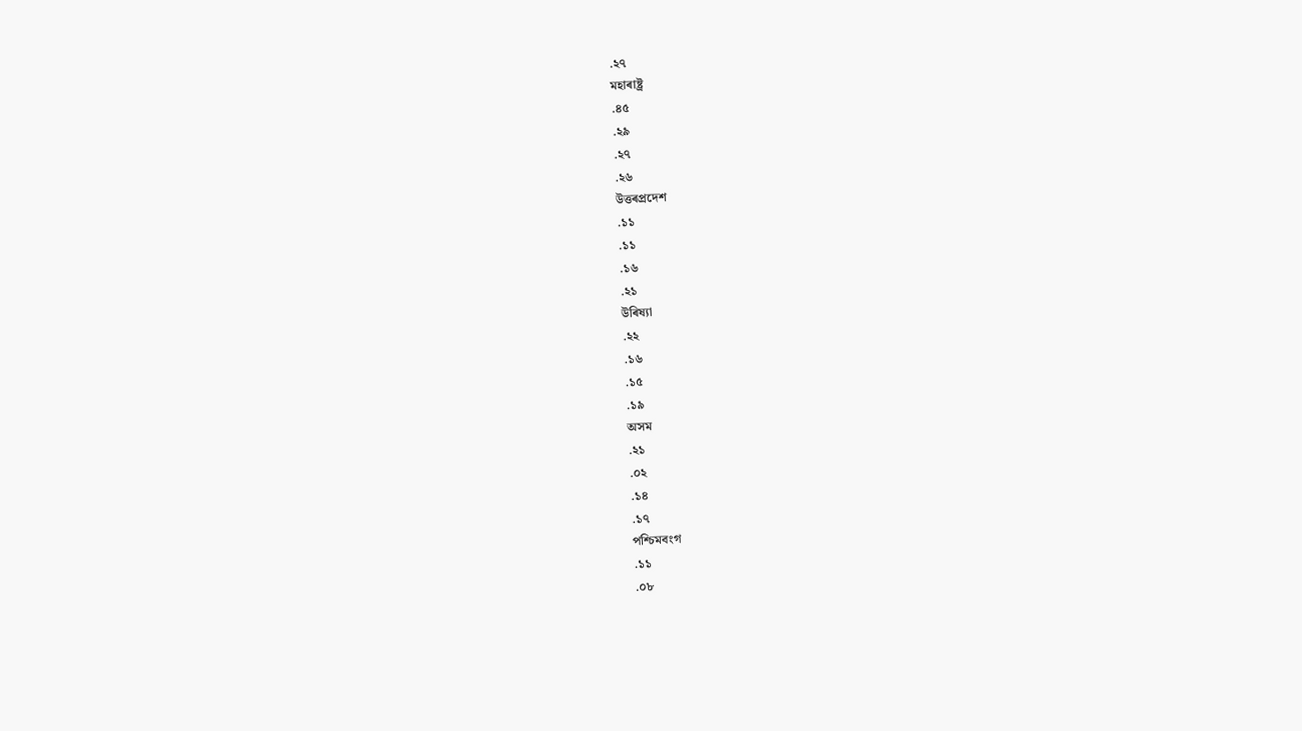.২৭
মহাৰাষ্ট্ৰ
.৪৫
.২৯
.২৭
.২৬
উত্তৰপ্ৰদেশ
.১১
.১১
.১৬
.২১
উৰিষ্যা
.২২
.১৬
.১৫
.১৯
অসম
.২১
.০২
.১৪
.১৭
পশ্চিমবংগ
.১১
.০৮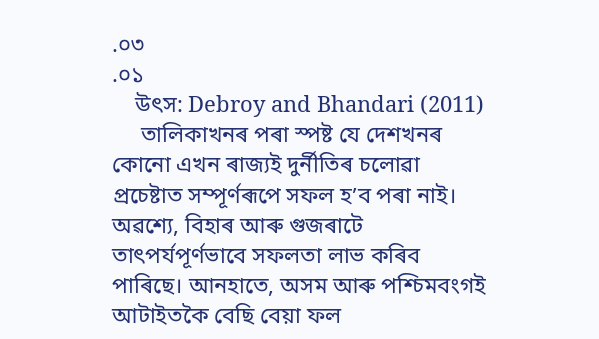.০৩
.০১
    উৎস: Debroy and Bhandari (2011)
     তালিকাখনৰ পৰা স্পষ্ট যে দেশখনৰ কোনো এখন ৰাজ্যই দুৰ্নীতিৰ চলোৱা প্ৰচেষ্টাত সম্পূৰ্ণৰূপে সফল হ’ব পৰা নাই। অৱশ্যে, বিহাৰ আৰু গুজৰাটে তাৎপৰ্যপূৰ্ণভাবে সফলতা লাভ কৰিব পাৰিছে। আনহাতে, অসম আৰু পশ্চিমবংগই আটাইতকৈ বেছি বেয়া ফল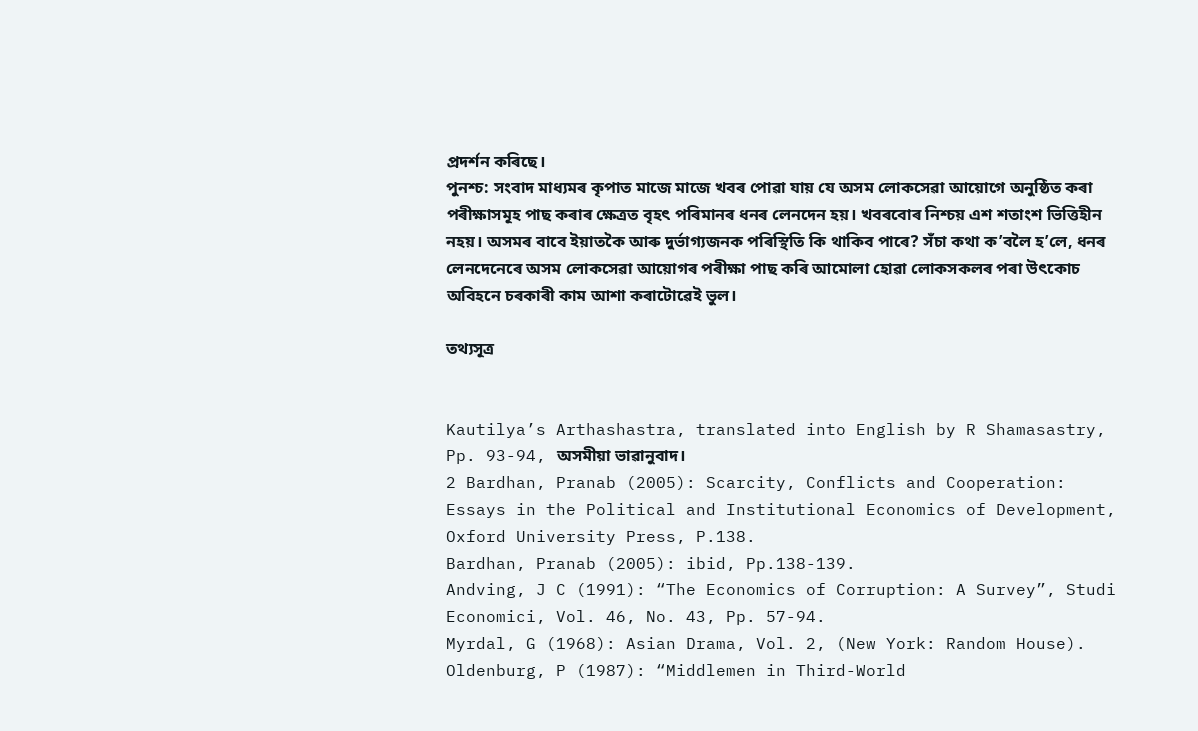প্ৰদৰ্শন কৰিছে।
পুনশ্চ: সংবাদ মাধ্যমৰ কৃপাত মাজে মাজে খবৰ পোৱা যায় যে অসম লোকসেৱা আয়োগে অনুষ্ঠিত কৰা পৰীক্ষাসমূহ পাছ কৰাৰ ক্ষেত্ৰত বৃহৎ পৰিমানৰ ধনৰ লেনদেন হয়। খবৰবোৰ নিশ্চয় এশ শতাংশ ভিত্তিহীন নহয়। অসমৰ বাবে ইয়াতকৈ আৰু দুৰ্ভাগ্যজনক পৰিস্থিতি কি থাকিব পাৰে? সঁচা কথা ক’বলৈ হ’লে, ধনৰ লেনদেনেৰে অসম লোকসেৱা আয়োগৰ পৰীক্ষা পাছ কৰি আমোলা হোৱা লোকসকলৰ পৰা উৎকোচ অবিহনে চৰকাৰী কাম আশা কৰাটোৱেই ভুল।

তথ্যসূত্ৰ


Kautilya’s Arthashastra, translated into English by R Shamasastry, Pp. 93-94, অসমীয়া ভাৱানুবাদ।
2 Bardhan, Pranab (2005): Scarcity, Conflicts and Cooperation: Essays in the Political and Institutional Economics of Development, Oxford University Press, P.138.
Bardhan, Pranab (2005): ibid, Pp.138-139.
Andving, J C (1991): “The Economics of Corruption: A Survey”, Studi Economici, Vol. 46, No. 43, Pp. 57-94.
Myrdal, G (1968): Asian Drama, Vol. 2, (New York: Random House).
Oldenburg, P (1987): “Middlemen in Third-World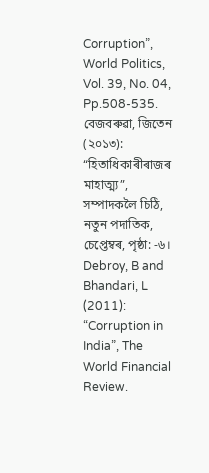Corruption”, World Politics, Vol. 39, No. 04, Pp.508-535.
বেজবৰুৱা, জিতেন (২০১৩): “হিতাধিকাৰীৰাজৰ মাহাত্ম্য”, সম্পাদকলৈ চিঠি, নতুন পদাতিক, চেপ্তেম্বৰ, পৃষ্ঠা: -৬।
Debroy, B and Bhandari, L (2011): “Corruption in India”, The World Financial Review.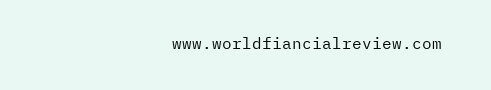www.worldfiancialreview.com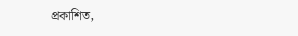প্ৰকাশিত,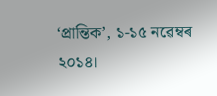‘প্ৰান্তিক’, ১-১৫ নৱেম্বৰ ২০১৪।